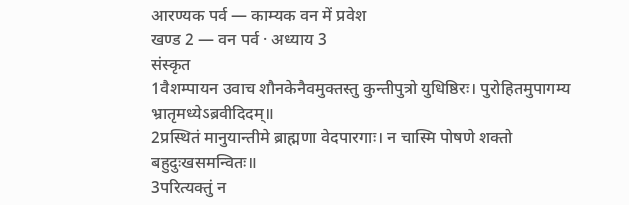आरण्यक पर्व — काम्यक वन में प्रवेश
खण्ड 2 — वन पर्व · अध्याय 3
संस्कृत
1वैशम्पायन उवाच शौनकेनैवमुक्तस्तु कुन्तीपुत्रो युधिष्ठिरः। पुरोहितमुपागम्य भ्रातृमध्येऽब्रवीदिदम्॥
2प्रस्थितं मानुयान्तीमे ब्राह्मणा वेदपारगाः। न चास्मि पोषणे शक्तो बहुदुःखसमन्वितः॥
3परित्यक्तुं न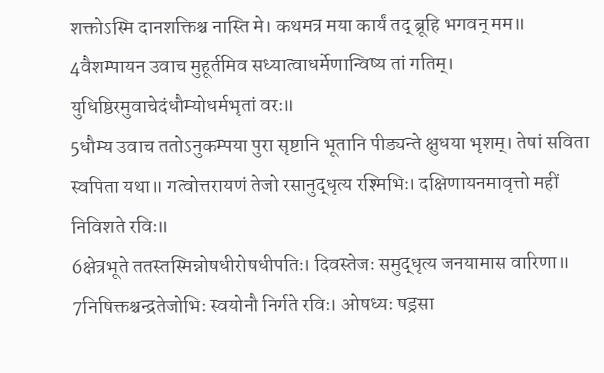शक्तोऽस्मि दानशक्तिश्च नास्ति मे। कथमत्र मया कार्यं तद् ब्रूहि भगवन् मम॥
4वैशम्पायन उवाच मुहूर्तमिव सध्यात्वाधर्मेणान्विष्य तां गतिम्। युधिष्ठिरमुवाचेदंधौम्योधर्मभृतां वरः॥
5धौम्य उवाच ततोऽनुकम्पया पुरा सृष्टानि भूतानि पीड्यन्ते क्षुधया भृशम्। तेषां सविता स्वपिता यथा॥ गत्वोत्तरायणं तेजो रसानुद्धृत्य रश्मिभिः। दक्षिणायनमावृत्तो महीं निविशते रविः॥
6क्षेत्रभूते ततस्तस्मिन्नोषधीरोषधीपतिः। दिवस्तेजः समुद्धृत्य जनयामास वारिणा॥
7निषिक्तश्चन्द्रतेजोभिः स्वयोनौ निर्गते रविः। ओषध्यः षड्रसा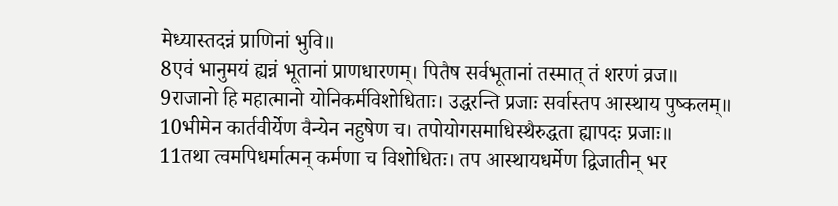मेध्यास्तदन्नं प्राणिनां भुवि॥
8एवं भानुमयं ह्यन्नं भूतानां प्राणधारणम्। पितैष सर्वभूतानां तस्मात् तं शरणं व्रज॥
9राजानो हि महात्मानो योनिकर्मविशोधिताः। उद्धरन्ति प्रजाः सर्वास्तप आस्थाय पुष्कलम्॥
10भीमेन कार्तवीर्येण वैन्येन नहुषेण च। तपोयोगसमाधिस्थैरुद्धता ह्यापदः प्रजाः॥
11तथा त्वमपिधर्मात्मन् कर्मणा च विशोधितः। तप आस्थायधर्मेण द्विजातीन् भर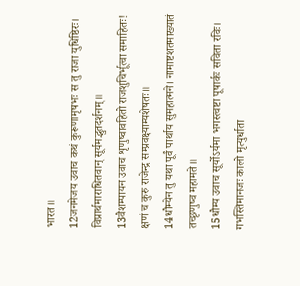भारत॥
12जनमेजय उवाच कथं कुरूणामृषभः स तु राजा युधिष्ठिरः। विप्रार्थमाराधितवान् सूर्यमद्भुतदर्शनम्॥
13वैशम्पायन उवाच शृणुष्वावहितो राजशुचिर्भूत्वा समाहितः! क्षणं च कुरु राजेन्द्र सम्प्रवक्ष्याम्यशेषतः॥
14धौम्येन तु यथा पूर्वं पार्थाय सुमहात्मने। नामाष्टशतमाख्यातं तच्छृणुष्व महामते॥
15धौम्य उवाच सूर्योऽर्यमा भगस्त्वष्टा पूषार्कः सविता रविः। गभस्तिमानजः कालो मृत्युर्धाता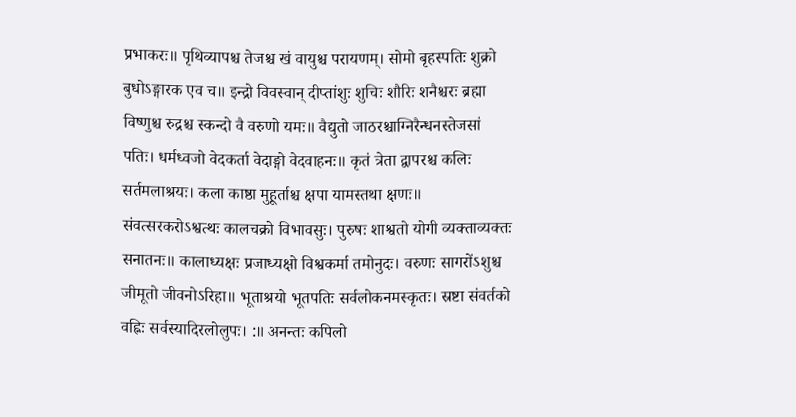प्रभाकरः॥ पृथिव्यापश्च तेजश्च खं वायुश्च परायणम्। सोमो बृहस्पतिः शुक्रो बुधोऽङ्गारक एव च॥ इन्द्रो विवस्वान् दीप्तांशुः शुचिः शौरिः शनैश्चरः ब्रह्मा विष्णुश्च रुद्रश्च स्कन्दो वै वरुणो यमः॥ वैद्युतो जाठरश्चाग्निरैन्धनस्तेजसां पतिः। धर्मध्वजो वेदकर्ता वेदाङ्गो वेदवाहनः॥ कृतं त्रेता द्वापरश्च कलिः सर्तमलाश्रयः। कला काष्ठा मुहूर्ताश्च क्षपा यामस्तथा क्षणः॥ संवत्सरकरोऽश्वत्थः कालचक्रो विभावसुः। पुरुषः शाश्वतो योगी व्यक्ताव्यक्तः सनातनः॥ कालाध्यक्षः प्रजाध्यक्षो विश्वकर्मा तमोनुदः। वरुणः सागरोंऽशुश्च जीमूतो जीवनोऽरिहा॥ भूताश्रयो भूतपतिः सर्वलोकनमस्कृतः। स्रष्टा संवर्तको वह्निः सर्वस्यादिरलोलुपः। :॥ अनन्तः कपिलो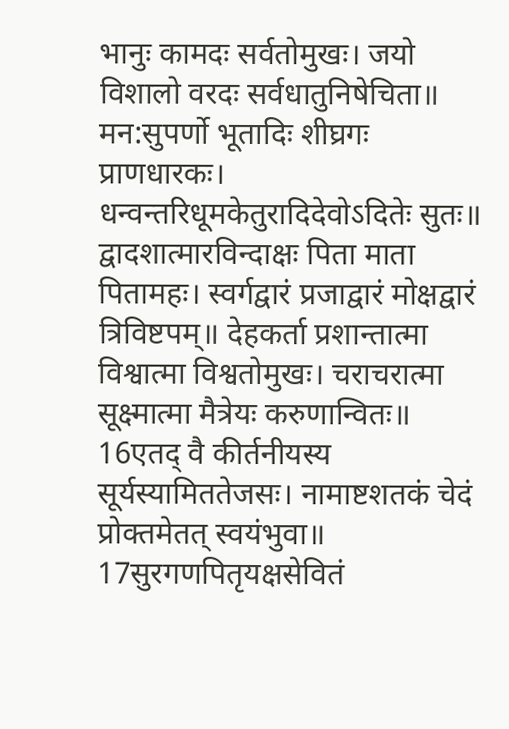भानुः कामदः सर्वतोमुखः। जयो विशालो वरदः सर्वधातुनिषेचिता॥ मन:सुपर्णो भूतादिः शीघ्रगः प्राणधारकः। धन्वन्तरिधूमकेतुरादिदेवोऽदितेः सुतः॥ द्वादशात्मारविन्दाक्षः पिता माता पितामहः। स्वर्गद्वारं प्रजाद्वारं मोक्षद्वारं त्रिविष्टपम्॥ देहकर्ता प्रशान्तात्मा विश्वात्मा विश्वतोमुखः। चराचरात्मा सूक्ष्मात्मा मैत्रेयः करुणान्वितः॥
16एतद् वै कीर्तनीयस्य सूर्यस्यामिततेजसः। नामाष्टशतकं चेदं प्रोक्तमेतत् स्वयंभुवा॥
17सुरगणपितृयक्षसेवितं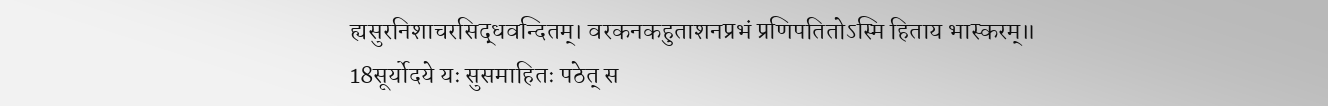ह्यसुरनिशाचरसिद्धवन्दितम्। वरकनकहुताशनप्रभं प्रणिपतितोऽस्मि हिताय भास्करम्॥
18सूर्योदये यः सुसमाहितः पठेत् स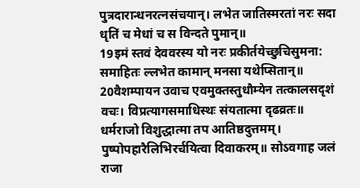पुत्रदारान्धनरत्नसंचयान्। लभेत जातिस्मरतां नरः सदा धृतिं च मेधां च स विन्दते पुमान्॥
19इमं स्तवं देववरस्य यो नरः प्रकीर्तयेच्छुचिसुमना: समाहितः ल्लभेत कामान् मनसा यथेप्सितान्॥
20वैशम्पायन उवाच एवमुक्तस्तुधौम्येन तत्कालसदृशं वचः। विप्रत्यागसमाधिस्थः संयतात्मा दृढव्रतः॥ धर्मराजो विशुद्धात्मा तप आतिष्ठदुत्तमम्। पुष्पोपहारैलिभिरर्चयित्वा दिवाकरम्॥ सोऽवगाह जलं राजा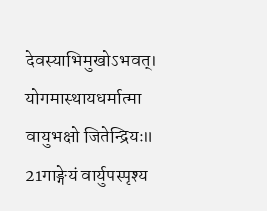देवस्याभिमुखोऽभवत्। योगमास्थायधर्मात्मा वायुभक्षो जितेन्द्रियः॥
21गाङ्गेयं वार्युपस्पृश्य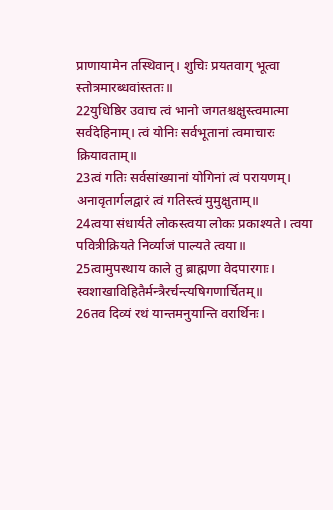प्राणायामेन तस्थिवान्। शुचिः प्रयतवाग् भूत्वा स्तोत्रमारब्धवांस्ततः॥
22युधिष्ठिर उवाच त्वं भानो जगतश्चक्षुस्त्वमात्मा सर्वदेहिनाम्। त्वं योनिः सर्वभूतानां त्वमाचारः क्रियावताम्॥
23त्वं गतिः सर्वसांख्यानां योगिनां त्वं परायणम्। अनावृतार्गलद्वारं त्वं गतिस्त्वं मुमुक्षुताम्॥
24त्वया संधार्यते लोकस्त्वया लोकः प्रकाश्यते। त्वया पवित्रीक्रियते निर्व्याजं पाल्यते त्वया॥
25त्वामुपस्थाय काले तु ब्राह्मणा वेदपारगाः। स्वशाखाविहितैर्मन्त्रैरर्चन्त्यषिगणार्चितम्॥
26तव दिव्यं रथं यान्तमनुयान्ति वरार्थिनः।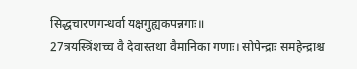सिद्धचारणगन्धर्वा यक्षगुह्यकपन्नगाः॥
27त्रयस्त्रिंशच्च वै देवास्तथा वैमानिका गणाः। सोपेन्द्राः समहेन्द्राश्च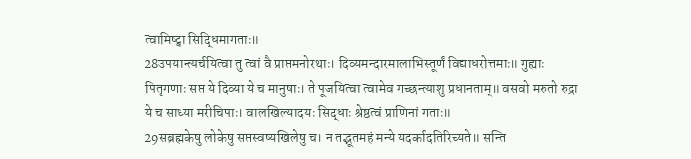त्वामिष्ट्वा सिद्धिमागताः॥
28उपयान्त्यर्चयित्वा तु त्वां वै प्राप्तमनोरथाः। दिव्यमन्दारमालाभिस्तूर्णं विद्याधरोत्तमाः॥ गुह्याः पितृगणाः सप्त ये दिव्या ये च मानुषाः। ते पूजयित्वा त्वामेव गच्छन्त्याशु प्रधानताम्॥ वसवो मरुतो रुद्रा ये च साध्या मरीचिपाः। वालखिल्यादयः सिद्धाः श्रेष्ठत्वं प्राणिनां गताः॥
29सब्रह्मकेषु लोकेषु सप्तस्वष्यखिलेषु च। न तद्भूतमहं मन्ये यदर्कादतिरिच्यते॥ सन्ति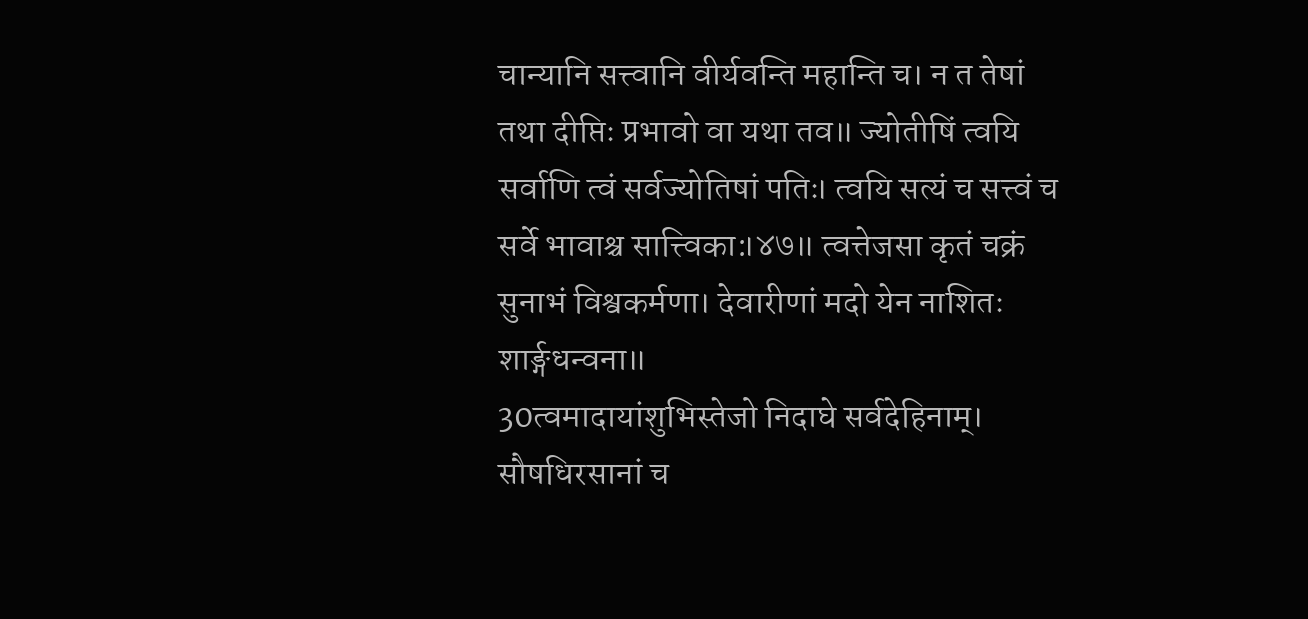चान्यानि सत्त्वानि वीर्यवन्ति महान्ति च। न त तेषां तथा दीप्तिः प्रभावो वा यथा तव॥ ज्योतीषिं त्वयि सर्वाणि त्वं सर्वज्योतिषां पतिः। त्वयि सत्यं च सत्त्वं च सर्वे भावाश्च सात्त्विका:।४७॥ त्वत्तेजसा कृतं चक्रं सुनाभं विश्वकर्मणा। देवारीणां मदो येन नाशितः शार्ङ्गधन्वना॥
30त्वमादायांशुभिस्तेजो निदाघे सर्वदेहिनाम्। सौषधिरसानां च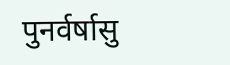पुनर्वर्षासु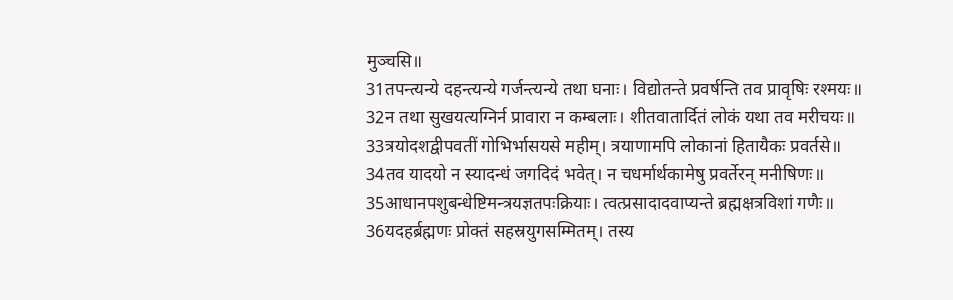मुञ्चसि॥
31तपन्त्यन्ये दहन्त्यन्ये गर्जन्त्यन्ये तथा घनाः। विद्योतन्ते प्रवर्षन्ति तव प्रावृषिः रश्मयः॥
32न तथा सुखयत्यग्निर्न प्रावारा न कम्बलाः। शीतवातार्दितं लोकं यथा तव मरीचयः॥
33त्रयोदशद्वीपवतीं गोभिर्भासयसे महीम्। त्रयाणामपि लोकानां हितायैकः प्रवर्तसे॥
34तव यादयो न स्यादन्धं जगदिदं भवेत्। न चधर्मार्थकामेषु प्रवर्तेरन् मनीषिणः॥
35आधानपशुबन्धेष्टिमन्त्रयज्ञतपःक्रियाः। त्वत्प्रसादादवाप्यन्ते ब्रह्मक्षत्रविशां गणैः॥
36यदहर्ब्रह्मणः प्रोक्तं सहस्रयुगसम्मितम्। तस्य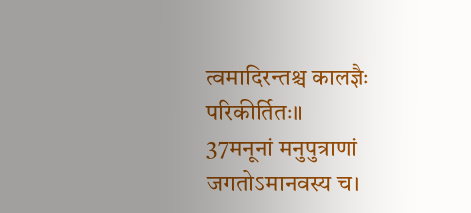त्वमादिरन्तश्च कालज्ञैः परिकीर्तितः॥
37मनूनां मनुपुत्राणां जगतोऽमानवस्य च।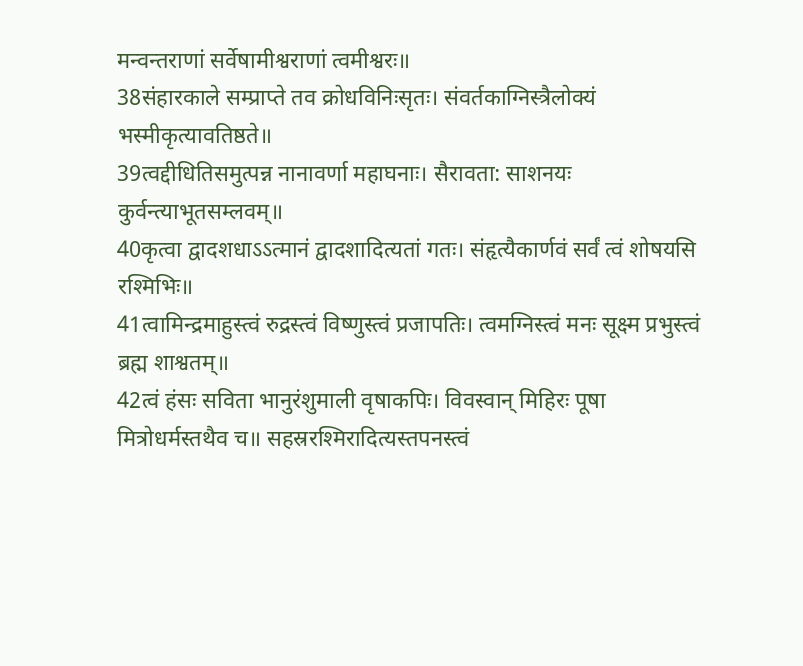मन्वन्तराणां सर्वेषामीश्वराणां त्वमीश्वरः॥
38संहारकाले सम्प्राप्ते तव क्रोधविनिःसृतः। संवर्तकाग्निस्त्रैलोक्यं भस्मीकृत्यावतिष्ठते॥
39त्वद्दीधितिसमुत्पन्न नानावर्णा महाघनाः। सैरावता: साशनयः कुर्वन्त्याभूतसम्लवम्॥
40कृत्वा द्वादशधाऽऽत्मानं द्वादशादित्यतां गतः। संहृत्यैकार्णवं सर्वं त्वं शोषयसि रश्मिभिः॥
41त्वामिन्द्रमाहुस्त्वं रुद्रस्त्वं विष्णुस्त्वं प्रजापतिः। त्वमग्निस्त्वं मनः सूक्ष्म प्रभुस्त्वं ब्रह्म शाश्वतम्॥
42त्वं हंसः सविता भानुरंशुमाली वृषाकपिः। विवस्वान् मिहिरः पूषा मित्रोधर्मस्तथैव च॥ सहस्ररश्मिरादित्यस्तपनस्त्वं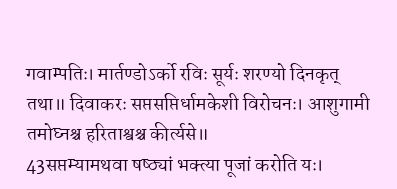गवाम्पतिः। मार्तण्डोऽर्को रविः सूर्यः शरण्यो दिनकृत् तथा॥ दिवाकरः सप्तसप्तिर्धामकेशी विरोचनः। आशुगामी तमोघ्नश्च हरिताश्वश्च कीर्त्यसे॥
43सप्तम्यामथवा षष्ठ्यां भक्त्या पूजां करोति यः।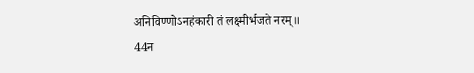अनिविण्णोऽनहंकारी तं लक्ष्मीर्भजते नरम्॥
44न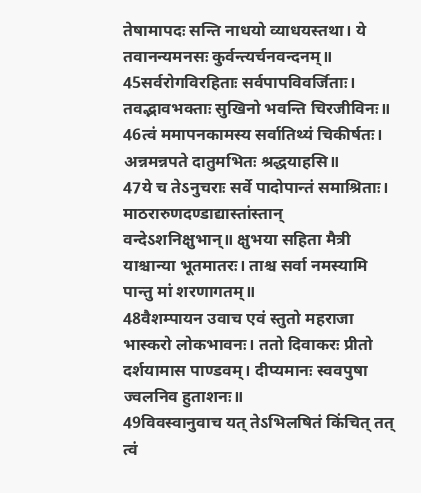तेषामापदः सन्ति नाधयो व्याधयस्तथा। ये तवानन्यमनसः कुर्वन्त्यर्चनवन्दनम्॥
45सर्वरोगविरहिताः सर्वपापविवर्जिताः। तवद्भावभक्ताः सुखिनो भवन्ति चिरजीविनः॥
46त्वं ममापनकामस्य सर्वातिथ्यं चिकीर्षतः। अन्नमन्नपते दातुमभितः श्रद्धयाहसि॥
47ये च तेऽनुचराः सर्वे पादोपान्तं समाश्रिताः। माठरारुणदण्डाद्यास्तांस्तान् वन्देऽशनिक्षुभान्॥ क्षुभया सहिता मैत्री याश्चान्या भूतमातरः। ताश्च सर्वा नमस्यामि पान्तु मां शरणागतम्॥
48वैशम्पायन उवाच एवं स्तुतो महराजा भास्करो लोकभावनः। ततो दिवाकरः प्रीतो दर्शयामास पाण्डवम्। दीप्यमानः स्ववपुषा ज्वलनिव हुताशनः॥
49विवस्वानुवाच यत् तेऽभिलषितं किंचित् तत् त्वं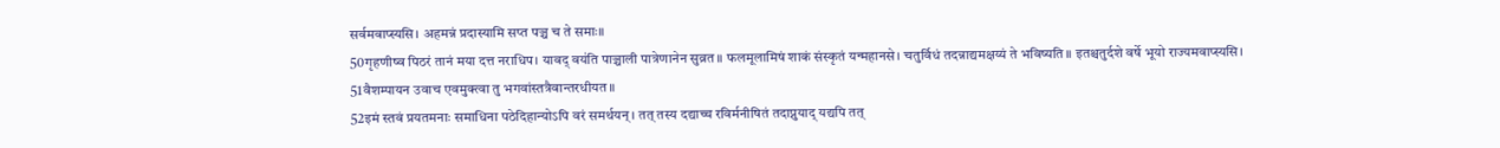सर्वमवाप्स्यसि। अहमन्नं प्रदास्यामि सप्त पञ्च च ते समाः॥
50गृहणीष्व पिठरं तानं मया दत्त नराधिप। यावद् वय॑ति पाञ्चाली पात्रेणानेन सुव्रत॥ फलमूलामिषं शाकं संस्कृतं यन्महानसे। चतुर्विधं तदन्नाद्यमक्षय्यं ते भविष्यति॥ इतश्चतुर्दशे वर्षे भूयो राज्यमवाप्स्यसि।
51वैशम्पायन उवाच एवमुक्त्वा तु भगवांस्तत्रैवान्तरधीयत॥
52इमं स्तवं प्रयतमनाः समाधिना पठेदिहान्योऽपि वरं समर्थयन्। तत् तस्य दद्याच्च रविर्मनीषितं तदाप्नुयाद् यद्यपि तत्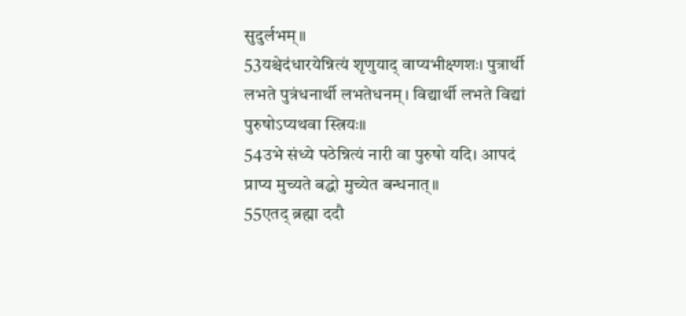सुदुर्लभम्॥
53यश्चेदंधारयेन्नित्यं शृणुयाद् वाप्यभीक्ष्णशः। पुत्रार्थी लभते पुत्रंधनार्थी लभतेधनम्। विद्यार्थी लभते विद्यां पुरुषोऽप्यथवा स्त्रियः॥
54उभे संध्ये पठेन्नित्यं नारी वा पुरुषो यदि। आपदं प्राप्य मुच्यते बद्धो मुच्येत बन्धनात्॥
55एतद् ब्रह्मा ददौ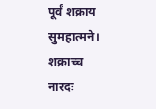पूर्वं शक्राय सुमहात्मने। शक्राच्च नारदः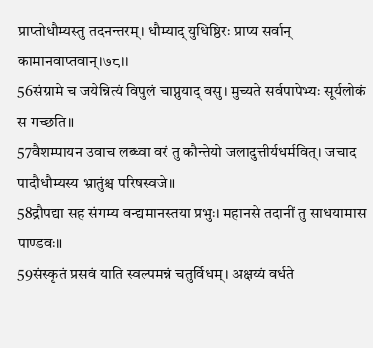प्राप्तोधौम्यस्तु तदनन्तरम्। धौम्याद् युधिष्ठिरः प्राप्य सर्वान् कामानवाप्तवान्।७८।।
56संग्रामे च जयेन्नित्यं विपुलं चाप्नुयाद् वसु। मुच्यते सर्वपापेभ्यः सूर्यलोकं स गच्छति॥
57वैशम्पायन उवाच लब्ध्वा वरं तु कौन्तेयो जलादुत्तीर्यधर्मवित्। जचाद पादौधौम्यस्य भ्रातुंश्च परिषस्वजे॥
58द्रौपद्या सह संगम्य वन्द्यमानस्तया प्रभुः। महानसे तदानीं तु साधयामास पाण्डवः॥
59संस्कृतं प्रसवं याति स्वल्पमन्नं चतुर्विधम्। अक्षय्यं वर्धते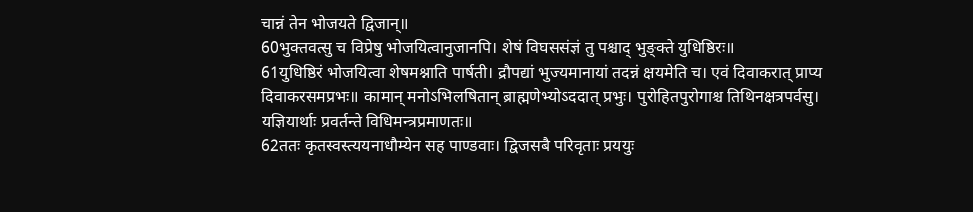चान्नं तेन भोजयते द्विजान्॥
60भुक्तवत्सु च विप्रेषु भोजयित्वानुजानपि। शेषं विघससंज्ञं तु पश्चाद् भुङ्क्ते युधिष्ठिरः॥
61युधिष्ठिरं भोजयित्वा शेषमश्नाति पार्षती। द्रौपद्यां भुज्यमानायां तदन्नं क्षयमेति च। एवं दिवाकरात् प्राप्य दिवाकरसमप्रभः॥ कामान् मनोऽभिलषितान् ब्राह्मणेभ्योऽददात् प्रभुः। पुरोहितपुरोगाश्च तिथिनक्षत्रपर्वसु। यज्ञियार्थाः प्रवर्तन्ते विधिमन्त्रप्रमाणतः॥
62ततः कृतस्वस्त्ययनाधौम्येन सह पाण्डवाः। द्विजसबै परिवृताः प्रययुः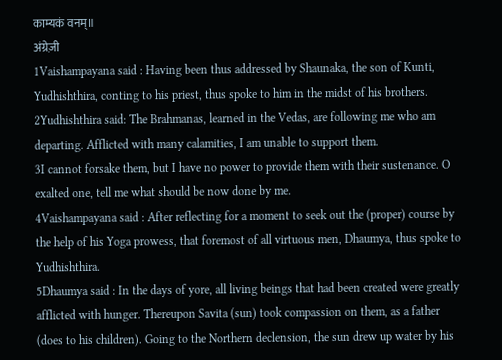काम्यकं वनम्॥
अंग्रेज़ी
1Vaishampayana said : Having been thus addressed by Shaunaka, the son of Kunti, Yudhishthira, conting to his priest, thus spoke to him in the midst of his brothers.
2Yudhishthira said: The Brahmanas, learned in the Vedas, are following me who am departing. Afflicted with many calamities, I am unable to support them.
3I cannot forsake them, but I have no power to provide them with their sustenance. O exalted one, tell me what should be now done by me.
4Vaishampayana said : After reflecting for a moment to seek out the (proper) course by the help of his Yoga prowess, that foremost of all virtuous men, Dhaumya, thus spoke to Yudhishthira.
5Dhaumya said : In the days of yore, all living beings that had been created were greatly afflicted with hunger. Thereupon Savita (sun) took compassion on them, as a father (does to his children). Going to the Northern declension, the sun drew up water by his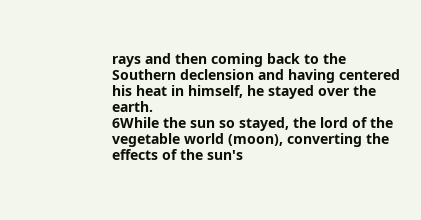rays and then coming back to the Southern declension and having centered his heat in himself, he stayed over the earth.
6While the sun so stayed, the lord of the vegetable world (moon), converting the effects of the sun's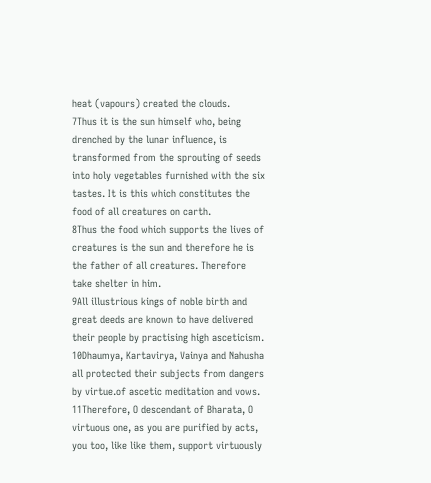heat (vapours) created the clouds.
7Thus it is the sun himself who, being drenched by the lunar influence, is transformed from the sprouting of seeds into holy vegetables furnished with the six tastes. It is this which constitutes the food of all creatures on carth.
8Thus the food which supports the lives of creatures is the sun and therefore he is the father of all creatures. Therefore take shelter in him.
9All illustrious kings of noble birth and great deeds are known to have delivered their people by practising high asceticism.
10Dhaumya, Kartavirya, Vainya and Nahusha all protected their subjects from dangers by virtue.of ascetic meditation and vows.
11Therefore, O descendant of Bharata, O virtuous one, as you are purified by acts, you too, like like them, support virtuously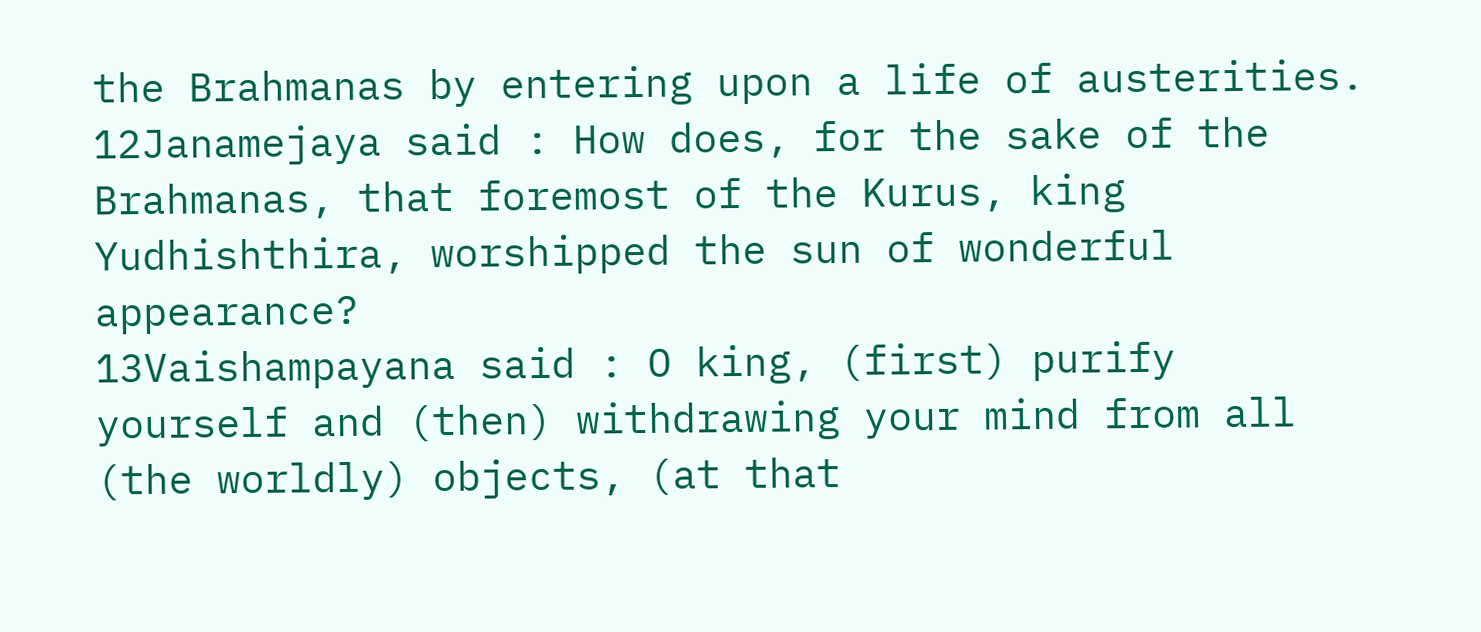the Brahmanas by entering upon a life of austerities.
12Janamejaya said : How does, for the sake of the Brahmanas, that foremost of the Kurus, king Yudhishthira, worshipped the sun of wonderful appearance?
13Vaishampayana said : O king, (first) purify yourself and (then) withdrawing your mind from all (the worldly) objects, (at that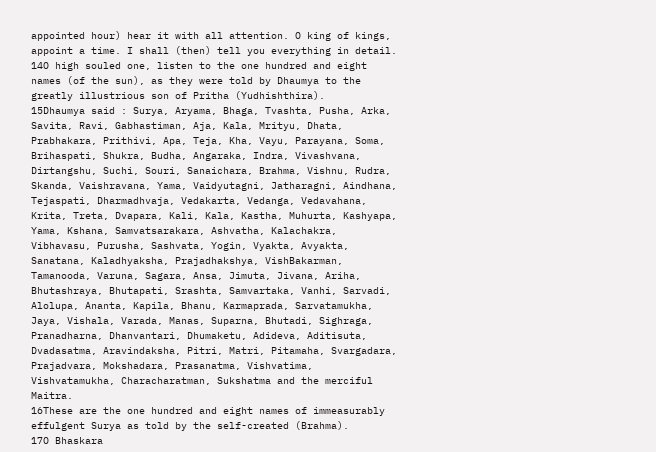appointed hour) hear it with all attention. O king of kings, appoint a time. I shall (then) tell you everything in detail.
14O high souled one, listen to the one hundred and eight names (of the sun), as they were told by Dhaumya to the greatly illustrious son of Pritha (Yudhishthira).
15Dhaumya said : Surya, Aryama, Bhaga, Tvashta, Pusha, Arka, Savita, Ravi, Gabhastiman, Aja, Kala, Mrityu, Dhata, Prabhakara, Prithivi, Apa, Teja, Kha, Vayu, Parayana, Soma, Brihaspati, Shukra, Budha, Angaraka, Indra, Vivashvana, Dirtangshu, Suchi, Souri, Sanaichara, Brahma, Vishnu, Rudra, Skanda, Vaishravana, Yama, Vaidyutagni, Jatharagni, Aindhana, Tejaspati, Dharmadhvaja, Vedakarta, Vedanga, Vedavahana, Krita, Treta, Dvapara, Kali, Kala, Kastha, Muhurta, Kashyapa, Yama, Kshana, Samvatsarakara, Ashvatha, Kalachakra, Vibhavasu, Purusha, Sashvata, Yogin, Vyakta, Avyakta, Sanatana, Kaladhyaksha, Prajadhakshya, VishBakarman, Tamanooda, Varuna, Sagara, Ansa, Jimuta, Jivana, Ariha, Bhutashraya, Bhutapati, Srashta, Samvartaka, Vanhi, Sarvadi, Alolupa, Ananta, Kapila, Bhanu, Karmaprada, Sarvatamukha, Jaya, Vishala, Varada, Manas, Suparna, Bhutadi, Sighraga, Pranadharna, Dhanvantari, Dhumaketu, Adideva, Aditisuta, Dvadasatma, Aravindaksha, Pitri, Matri, Pitamaha, Svargadara, Prajadvara, Mokshadara, Prasanatma, Vishvatima, Vishvatamukha, Characharatman, Sukshatma and the merciful Maitra.
16These are the one hundred and eight names of immeasurably effulgent Surya as told by the self-created (Brahma).
17O Bhaskara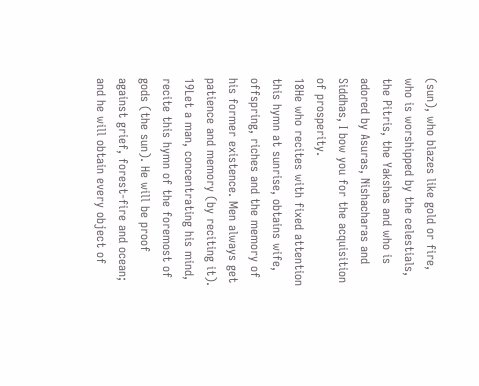(sun), who blazes like gold or fire, who is worshipped by the celestials, the Pitris, the Yakshas and who is adored by Asuras, Nishacharas and Siddhas, I bow you for the acquisition of prosperity.
18He who recites with fixed attention this hymn at sunrise, obtains wife, offspring, riches and the memory of his former existence. Men always get patience and memory (by reciting it).
19Let a man, concentrating his mind, recite this hymn of the foremost of gods (the sun). He will be proof against grief, forest-fire and ocean; and he will obtain every object of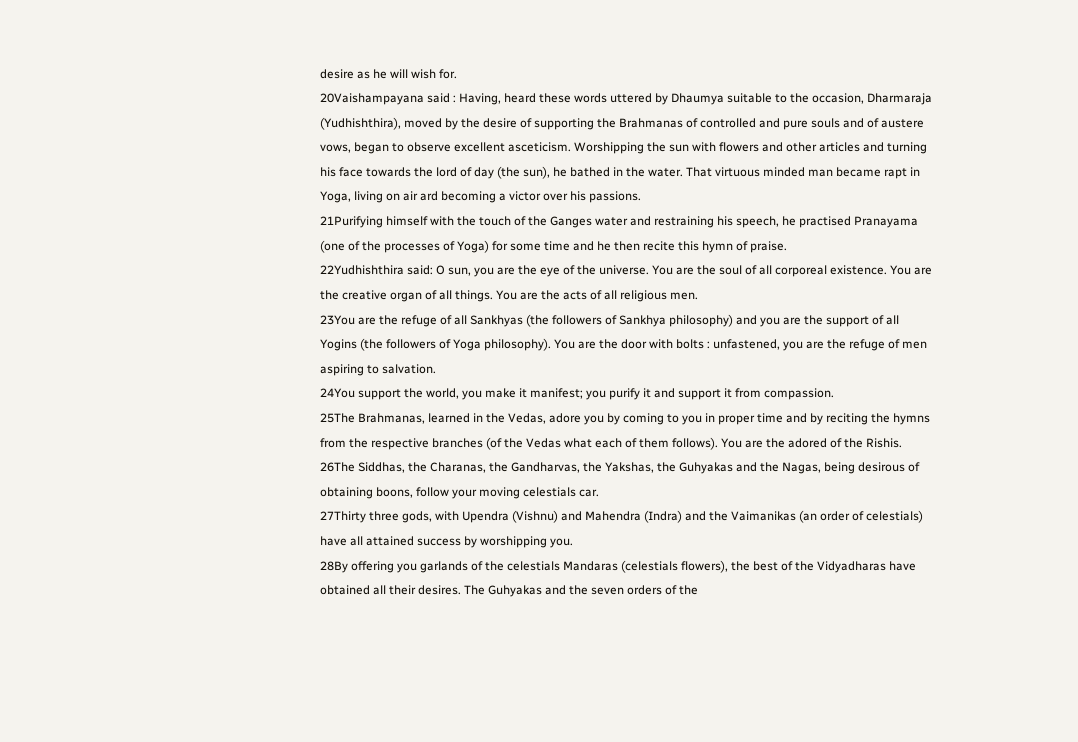desire as he will wish for.
20Vaishampayana said : Having, heard these words uttered by Dhaumya suitable to the occasion, Dharmaraja (Yudhishthira), moved by the desire of supporting the Brahmanas of controlled and pure souls and of austere vows, began to observe excellent asceticism. Worshipping the sun with flowers and other articles and turning his face towards the lord of day (the sun), he bathed in the water. That virtuous minded man became rapt in Yoga, living on air ard becoming a victor over his passions.
21Purifying himself with the touch of the Ganges water and restraining his speech, he practised Pranayama (one of the processes of Yoga) for some time and he then recite this hymn of praise.
22Yudhishthira said: O sun, you are the eye of the universe. You are the soul of all corporeal existence. You are the creative organ of all things. You are the acts of all religious men.
23You are the refuge of all Sankhyas (the followers of Sankhya philosophy) and you are the support of all Yogins (the followers of Yoga philosophy). You are the door with bolts : unfastened, you are the refuge of men aspiring to salvation.
24You support the world, you make it manifest; you purify it and support it from compassion.
25The Brahmanas, learned in the Vedas, adore you by coming to you in proper time and by reciting the hymns from the respective branches (of the Vedas what each of them follows). You are the adored of the Rishis.
26The Siddhas, the Charanas, the Gandharvas, the Yakshas, the Guhyakas and the Nagas, being desirous of obtaining boons, follow your moving celestials car.
27Thirty three gods, with Upendra (Vishnu) and Mahendra (Indra) and the Vaimanikas (an order of celestials) have all attained success by worshipping you.
28By offering you garlands of the celestials Mandaras (celestials flowers), the best of the Vidyadharas have obtained all their desires. The Guhyakas and the seven orders of the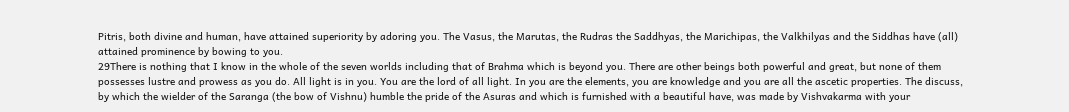Pitris, both divine and human, have attained superiority by adoring you. The Vasus, the Marutas, the Rudras the Saddhyas, the Marichipas, the Valkhilyas and the Siddhas have (all) attained prominence by bowing to you.
29There is nothing that I know in the whole of the seven worlds including that of Brahma which is beyond you. There are other beings both powerful and great, but none of them possesses lustre and prowess as you do. All light is in you. You are the lord of all light. In you are the elements, you are knowledge and you are all the ascetic properties. The discuss, by which the wielder of the Saranga (the bow of Vishnu) humble the pride of the Asuras and which is furnished with a beautiful have, was made by Vishvakarma with your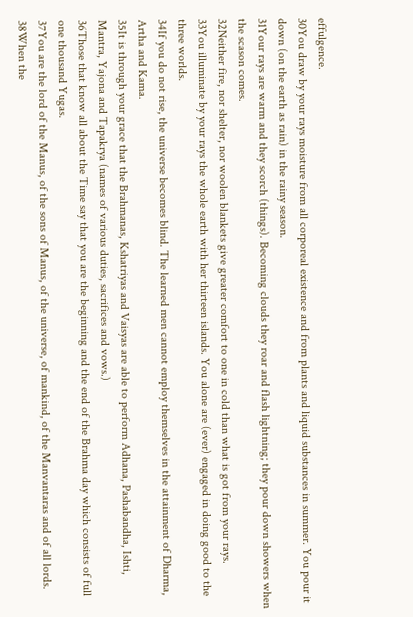effulgence.
30You draw by your rays moisture from all corporeal existence and from plants and liquid substances in summer. You pour it down (on the earth as rain) in the rainy season.
31Your rays are warm and they scorch (things). Becoming clouds they roar and flash lightning; they pour down showers when the scason comes.
32Neither fire, nor shelter, nor woolen blankets give greater comfort to one in cold than what is got from your rays.
33You illuminate by your rays the whole earth with her thirteen islands. You alone are (ever) engaged in doing good to the three worlds.
34If you do not rise, the universe becomes blind. The learned men cannot employ themselves in the attainment of Dharma, Artha and Kama.
35It is through your grace that the Brahmanas, Kshatriyas and Vaisyas are able to perform Adhana, Pashabandha, Ishti, Mantra, Yajona and Tapakrya (names of various duties, sacrifices and vows.)
36Those that know all about the Time say that you are the beginning and the end of the Brahma day which consists of full one thousand Yugas.
37You are the lord of the Manus, of the sons of Manus, of the universe, of mankind, of the Manvantaras and of all lords.
38When the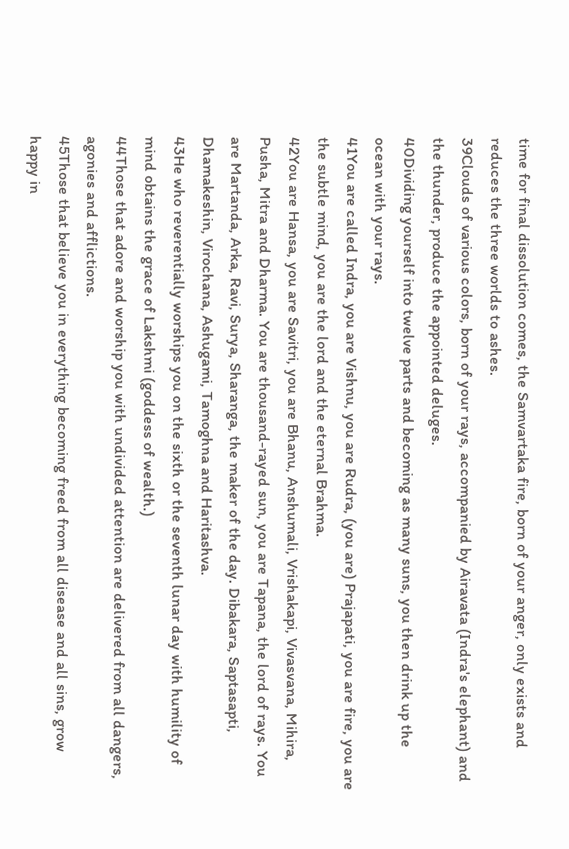time for final dissolution comes, the Samvartaka fire, born of your anger, only exists and reduces the three worlds to ashes.
39Clouds of various colors, born of your rays, accompanied by Airavata (Indra's elephant) and the thunder, produce the appointed deluges.
40Dividing yourself into twelve parts and becoming as many suns, you then drink up the ocean with your rays.
41You are called Indra, you are Vishnu, you are Rudra, (you are) Prajapati, you are fire, you are the subtle mind, you are the lord and the eternal Brahma.
42You are Hansa, you are Savitri, you are Bhanu, Anshumali, Vrishakapi, Vivasvana, Mihira, Pusha, Mitra and Dharma. You are thousand-rayed sun, you are Tapana, the lord of rays. You are Martanda, Arka, Ravi, Surya, Sharanga, the maker of the day. Dibakara, Saptasapti, Dhamakeshin, Virochana, Ashugami, Tamoghna and Haritashva.
43He who reverentially worships you on the sixth or the seventh lunar day with humility of mind obtains the grace of Lakshmi (goddess of wealth.)
44Those that adore and worship you with undivided attention are delivered from all dangers, agonies and afflictions.
45Those that believe you in everything becoming freed from all disease and all sins, grow happy in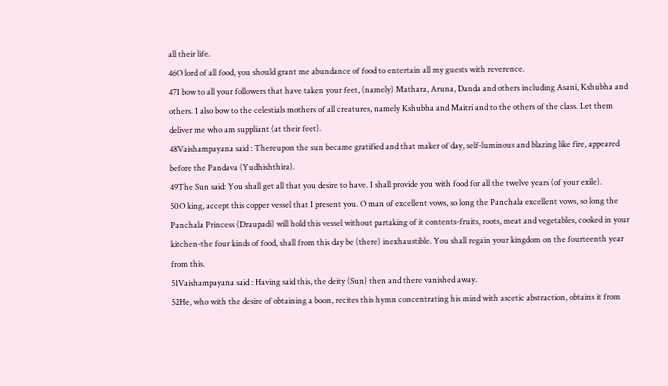all their life.
46O lord of all food, you should grant me abundance of food to entertain all my guests with reverence.
47I bow to all your followers that have taken your feet, (namely) Mathara, Aruna, Danda and others including Asani, Kshubha and others. I also bow to the celestials mothers of all creatures, namely Kshubha and Maitri and to the others of the class. Let them deliver me who am suppliant (at their feet).
48Vaishampayana said : Thereupon the sun became gratified and that maker of day, self-luminous and blazing like fire, appeared before the Pandava (Yudhishthira).
49The Sun said: You shall get all that you desire to have. I shall provide you with food for all the twelve years (of your exile).
50O king, accept this copper vessel that I present you. O man of excellent vows, so long the Panchala excellent vows, so long the Panchala Princess (Draupadi) will hold this vessel without partaking of it contents-fruits, roots, meat and vegetables, cooked in your kitchen-the four kinds of food, shall from this day be (there) inexhaustible. You shall regain your kingdom on the fourteenth year from this.
51Vaishampayana said : Having said this, the deity (Sun) then and there vanished away.
52He, who with the desire of obtaining a boon, recites this hymn concentrating his mind with ascetic abstraction, obtains it from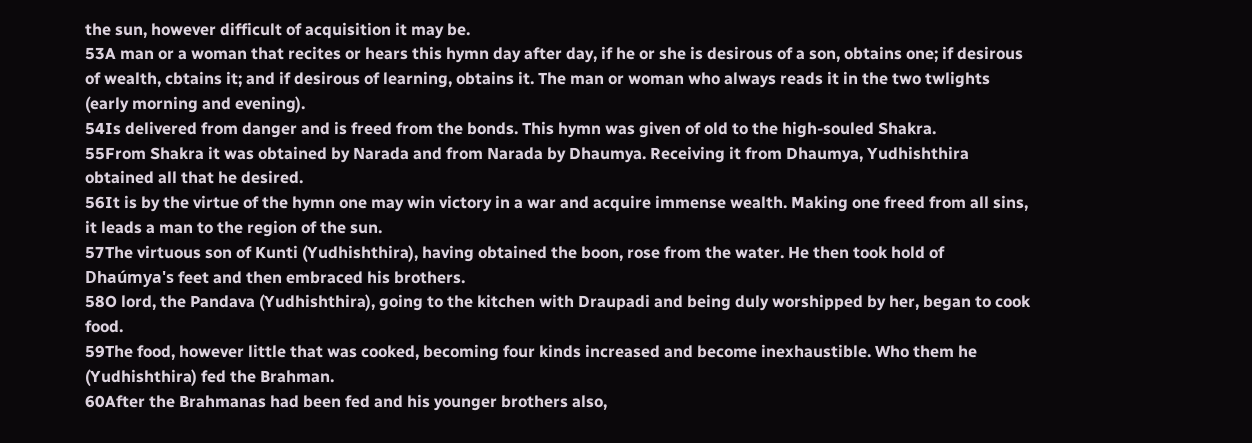the sun, however difficult of acquisition it may be.
53A man or a woman that recites or hears this hymn day after day, if he or she is desirous of a son, obtains one; if desirous of wealth, cbtains it; and if desirous of learning, obtains it. The man or woman who always reads it in the two twlights (early morning and evening).
54Is delivered from danger and is freed from the bonds. This hymn was given of old to the high-souled Shakra.
55From Shakra it was obtained by Narada and from Narada by Dhaumya. Receiving it from Dhaumya, Yudhishthira obtained all that he desired.
56It is by the virtue of the hymn one may win victory in a war and acquire immense wealth. Making one freed from all sins, it leads a man to the region of the sun.
57The virtuous son of Kunti (Yudhishthira), having obtained the boon, rose from the water. He then took hold of Dhaúmya's feet and then embraced his brothers.
58O lord, the Pandava (Yudhishthira), going to the kitchen with Draupadi and being duly worshipped by her, began to cook food.
59The food, however little that was cooked, becoming four kinds increased and become inexhaustible. Who them he (Yudhishthira) fed the Brahman.
60After the Brahmanas had been fed and his younger brothers also,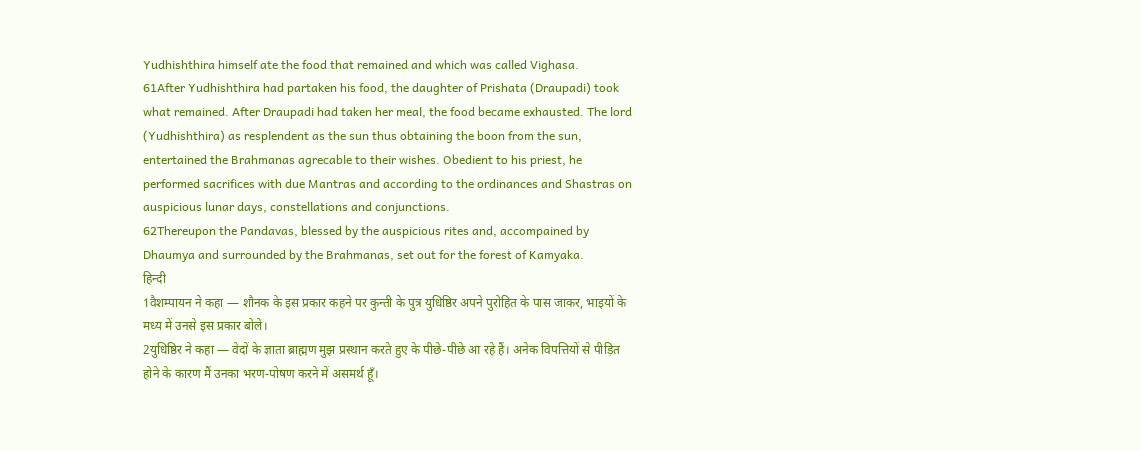Yudhishthira himself ate the food that remained and which was called Vighasa.
61After Yudhishthira had partaken his food, the daughter of Prishata (Draupadi) took what remained. After Draupadi had taken her meal, the food became exhausted. The lord (Yudhishthira) as resplendent as the sun thus obtaining the boon from the sun, entertained the Brahmanas agrecable to their wishes. Obedient to his priest, he performed sacrifices with due Mantras and according to the ordinances and Shastras on auspicious lunar days, constellations and conjunctions.
62Thereupon the Pandavas, blessed by the auspicious rites and, accompained by Dhaumya and surrounded by the Brahmanas, set out for the forest of Kamyaka.
हिन्दी
1वैशम्पायन ने कहा — शौनक के इस प्रकार कहने पर कुन्ती के पुत्र युधिष्ठिर अपने पुरोहित के पास जाकर, भाइयों के मध्य में उनसे इस प्रकार बोले।
2युधिष्ठिर ने कहा — वेदों के ज्ञाता ब्राह्मण मुझ प्रस्थान करते हुए के पीछे-पीछे आ रहे हैं। अनेक विपत्तियों से पीड़ित होने के कारण मैं उनका भरण-पोषण करने में असमर्थ हूँ।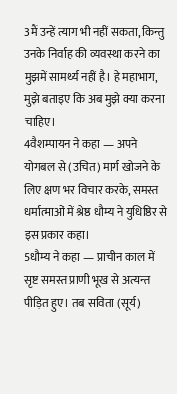3मैं उन्हें त्याग भी नहीं सकता, किन्तु उनके निर्वाह की व्यवस्था करने का मुझमें सामर्थ्य नहीं है। हे महाभाग, मुझे बताइए कि अब मुझे क्या करना चाहिए।
4वैशम्पायन ने कहा — अपने योगबल से (उचित) मार्ग खोजने के लिए क्षण भर विचार करके, समस्त धर्मात्माओं में श्रेष्ठ धौम्य ने युधिष्ठिर से इस प्रकार कहा।
5धौम्य ने कहा — प्राचीन काल में सृष्ट समस्त प्राणी भूख से अत्यन्त पीड़ित हुए। तब सविता (सूर्य)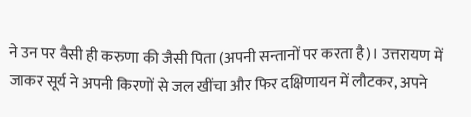ने उन पर वैसी ही करुणा की जैसी पिता (अपनी सन्तानों पर करता है)। उत्तरायण में जाकर सूर्य ने अपनी किरणों से जल खींचा और फिर दक्षिणायन में लौटकर, अपने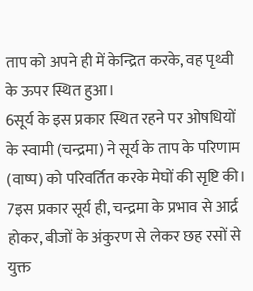ताप को अपने ही में केन्द्रित करके, वह पृथ्वी के ऊपर स्थित हुआ।
6सूर्य के इस प्रकार स्थित रहने पर ओषधियों के स्वामी (चन्द्रमा) ने सूर्य के ताप के परिणाम (वाष्प) को परिवर्तित करके मेघों की सृष्टि की।
7इस प्रकार सूर्य ही, चन्द्रमा के प्रभाव से आर्द्र होकर, बीजों के अंकुरण से लेकर छह रसों से युक्त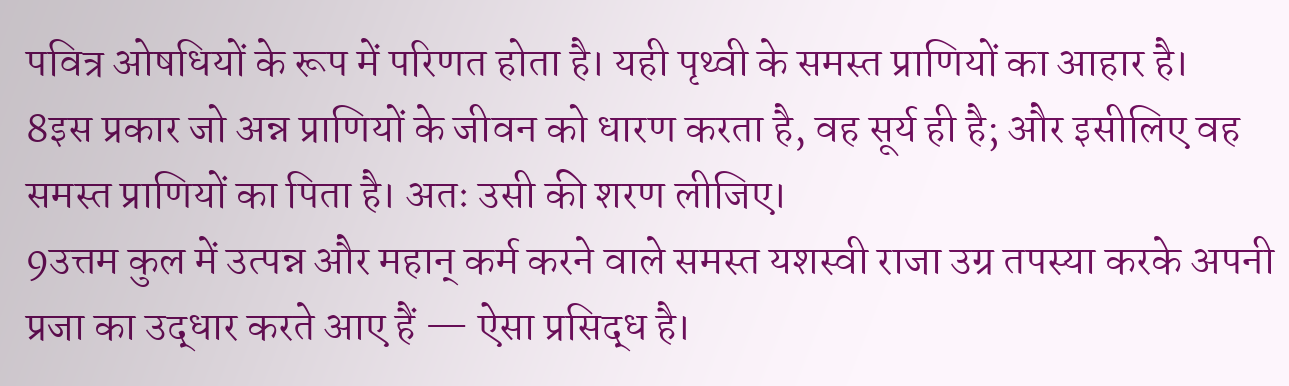पवित्र ओषधियों के रूप में परिणत होता है। यही पृथ्वी के समस्त प्राणियों का आहार है।
8इस प्रकार जो अन्न प्राणियों के जीवन को धारण करता है, वह सूर्य ही है; और इसीलिए वह समस्त प्राणियों का पिता है। अतः उसी की शरण लीजिए।
9उत्तम कुल में उत्पन्न और महान् कर्म करने वाले समस्त यशस्वी राजा उग्र तपस्या करके अपनी प्रजा का उद्धार करते आए हैं — ऐसा प्रसिद्ध है।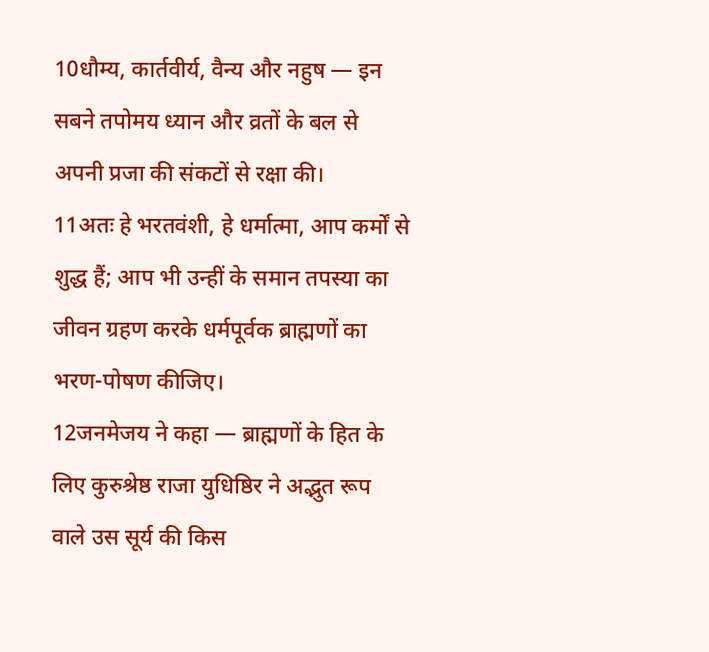10धौम्य, कार्तवीर्य, वैन्य और नहुष — इन सबने तपोमय ध्यान और व्रतों के बल से अपनी प्रजा की संकटों से रक्षा की।
11अतः हे भरतवंशी, हे धर्मात्मा, आप कर्मों से शुद्ध हैं; आप भी उन्हीं के समान तपस्या का जीवन ग्रहण करके धर्मपूर्वक ब्राह्मणों का भरण-पोषण कीजिए।
12जनमेजय ने कहा — ब्राह्मणों के हित के लिए कुरुश्रेष्ठ राजा युधिष्ठिर ने अद्भुत रूप वाले उस सूर्य की किस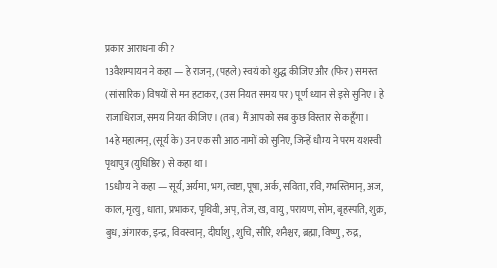प्रकार आराधना की?
13वैशम्पायन ने कहा — हे राजन्, (पहले) स्वयं को शुद्ध कीजिए और (फिर) समस्त (सांसारिक) विषयों से मन हटाकर, (उस नियत समय पर) पूर्ण ध्यान से इसे सुनिए। हे राजाधिराज, समय नियत कीजिए। (तब) मैं आपको सब कुछ विस्तार से कहूँगा।
14हे महात्मन्, (सूर्य के) उन एक सौ आठ नामों को सुनिए, जिन्हें धौम्य ने परम यशस्वी पृथापुत्र (युधिष्ठिर) से कहा था।
15धौम्य ने कहा — सूर्य, अर्यमा, भग, त्वष्टा, पूषा, अर्क, सविता, रवि, गभस्तिमान्, अज, काल, मृत्यु, धाता, प्रभाकर, पृथिवी, अप्, तेज, ख, वायु, परायण, सोम, बृहस्पति, शुक्र, बुध, अंगारक, इन्द्र, विवस्वान्, दीर्घांशु, शुचि, सौरि, शनैश्चर, ब्रह्मा, विष्णु, रुद्र,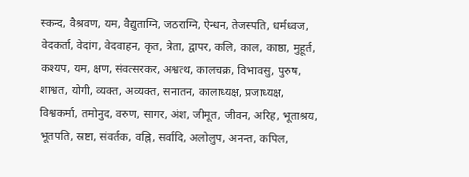स्कन्द, वैश्रवण, यम, वैद्युताग्नि, जठराग्नि, ऐन्धन, तेजस्पति, धर्मध्वज, वेदकर्ता, वेदांग, वेदवाहन, कृत, त्रेता, द्वापर, कलि, काल, काष्ठा, मुहूर्त, कश्यप, यम, क्षण, संवत्सरकर, अश्वत्थ, कालचक्र, विभावसु, पुरुष, शाश्वत, योगी, व्यक्त, अव्यक्त, सनातन, कालाध्यक्ष, प्रजाध्यक्ष, विश्वकर्मा, तमोनुद, वरुण, सागर, अंश, जीमूत, जीवन, अरिह, भूताश्रय, भूतपति, स्रष्टा, संवर्तक, वह्नि, सर्वादि, अलोलुप, अनन्त, कपिल,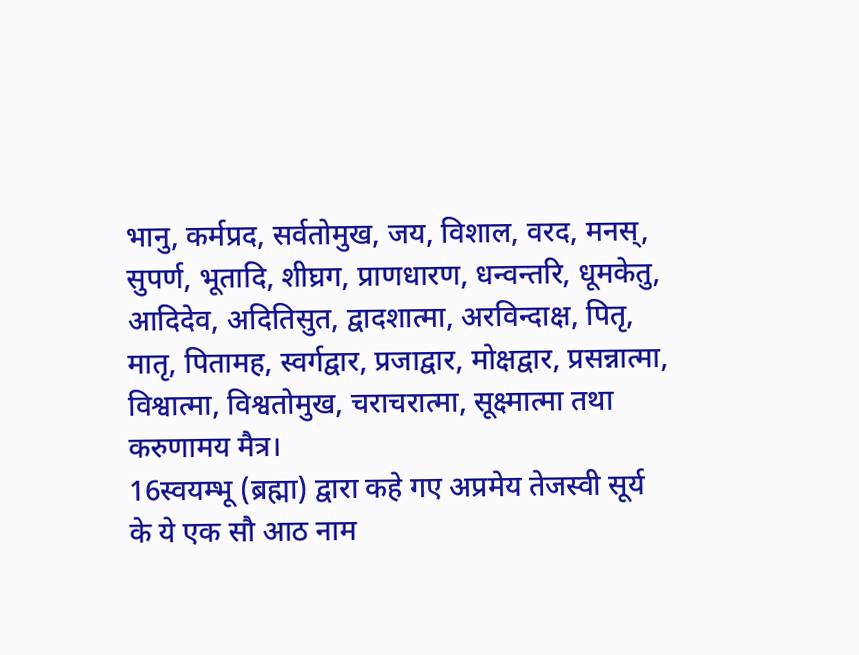भानु, कर्मप्रद, सर्वतोमुख, जय, विशाल, वरद, मनस्, सुपर्ण, भूतादि, शीघ्रग, प्राणधारण, धन्वन्तरि, धूमकेतु, आदिदेव, अदितिसुत, द्वादशात्मा, अरविन्दाक्ष, पितृ, मातृ, पितामह, स्वर्गद्वार, प्रजाद्वार, मोक्षद्वार, प्रसन्नात्मा, विश्वात्मा, विश्वतोमुख, चराचरात्मा, सूक्ष्मात्मा तथा करुणामय मैत्र।
16स्वयम्भू (ब्रह्मा) द्वारा कहे गए अप्रमेय तेजस्वी सूर्य के ये एक सौ आठ नाम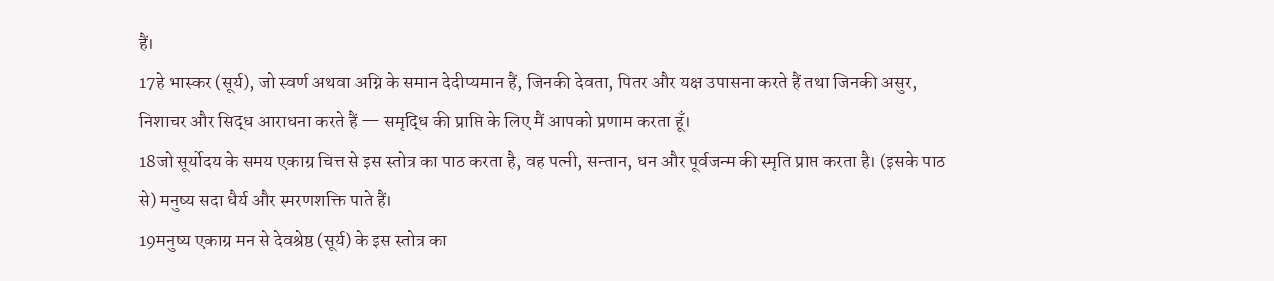हैं।
17हे भास्कर (सूर्य), जो स्वर्ण अथवा अग्नि के समान देदीप्यमान हैं, जिनकी देवता, पितर और यक्ष उपासना करते हैं तथा जिनकी असुर, निशाचर और सिद्ध आराधना करते हैं — समृद्धि की प्राप्ति के लिए मैं आपको प्रणाम करता हूँ।
18जो सूर्योदय के समय एकाग्र चित्त से इस स्तोत्र का पाठ करता है, वह पत्नी, सन्तान, धन और पूर्वजन्म की स्मृति प्राप्त करता है। (इसके पाठ से) मनुष्य सदा धैर्य और स्मरणशक्ति पाते हैं।
19मनुष्य एकाग्र मन से देवश्रेष्ठ (सूर्य) के इस स्तोत्र का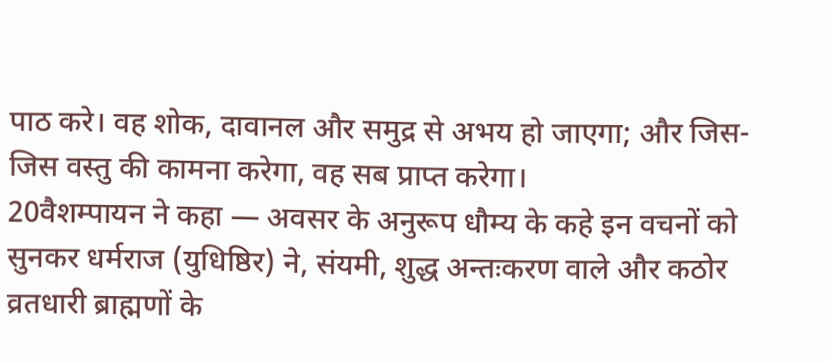पाठ करे। वह शोक, दावानल और समुद्र से अभय हो जाएगा; और जिस-जिस वस्तु की कामना करेगा, वह सब प्राप्त करेगा।
20वैशम्पायन ने कहा — अवसर के अनुरूप धौम्य के कहे इन वचनों को सुनकर धर्मराज (युधिष्ठिर) ने, संयमी, शुद्ध अन्तःकरण वाले और कठोर व्रतधारी ब्राह्मणों के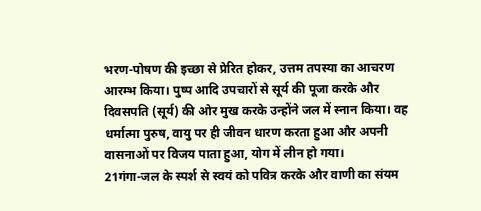भरण-पोषण की इच्छा से प्रेरित होकर, उत्तम तपस्या का आचरण आरम्भ किया। पुष्प आदि उपचारों से सूर्य की पूजा करके और दिवसपति (सूर्य) की ओर मुख करके उन्होंने जल में स्नान किया। वह धर्मात्मा पुरुष, वायु पर ही जीवन धारण करता हुआ और अपनी वासनाओं पर विजय पाता हुआ, योग में लीन हो गया।
21गंगा-जल के स्पर्श से स्वयं को पवित्र करके और वाणी का संयम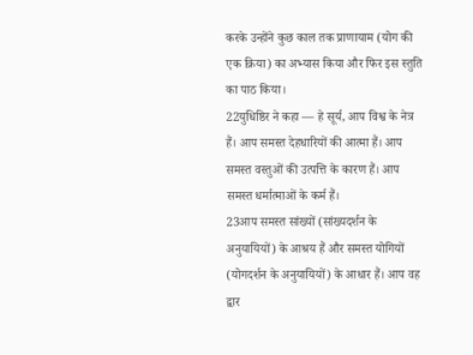करके उन्होंने कुछ काल तक प्राणायाम (योग की एक क्रिया) का अभ्यास किया और फिर इस स्तुति का पाठ किया।
22युधिष्ठिर ने कहा — हे सूर्य, आप विश्व के नेत्र हैं। आप समस्त देहधारियों की आत्मा हैं। आप समस्त वस्तुओं की उत्पत्ति के कारण हैं। आप समस्त धर्मात्माओं के कर्म हैं।
23आप समस्त सांख्यों (सांख्यदर्शन के अनुयायियों) के आश्रय हैं और समस्त योगियों (योगदर्शन के अनुयायियों) के आधार हैं। आप वह द्वार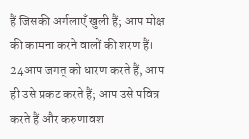हैं जिसकी अर्गलाएँ खुली हैं; आप मोक्ष की कामना करने वालों की शरण हैं।
24आप जगत् को धारण करते हैं, आप ही उसे प्रकट करते हैं; आप उसे पवित्र करते हैं और करुणावश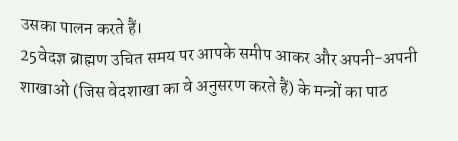उसका पालन करते हैं।
25वेदज्ञ ब्राह्मण उचित समय पर आपके समीप आकर और अपनी-अपनी शाखाओं (जिस वेदशाखा का वे अनुसरण करते हैं) के मन्त्रों का पाठ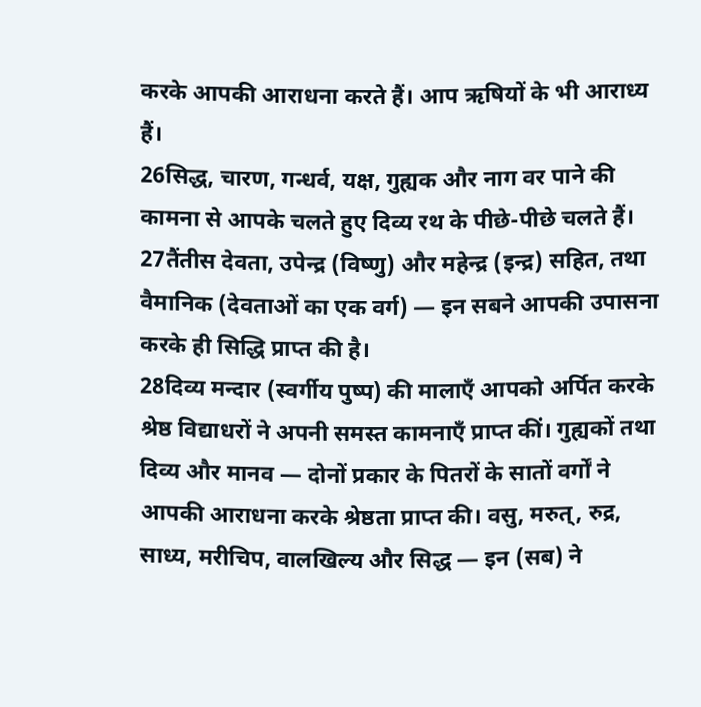करके आपकी आराधना करते हैं। आप ऋषियों के भी आराध्य हैं।
26सिद्ध, चारण, गन्धर्व, यक्ष, गुह्यक और नाग वर पाने की कामना से आपके चलते हुए दिव्य रथ के पीछे-पीछे चलते हैं।
27तैंतीस देवता, उपेन्द्र (विष्णु) और महेन्द्र (इन्द्र) सहित, तथा वैमानिक (देवताओं का एक वर्ग) — इन सबने आपकी उपासना करके ही सिद्धि प्राप्त की है।
28दिव्य मन्दार (स्वर्गीय पुष्प) की मालाएँ आपको अर्पित करके श्रेष्ठ विद्याधरों ने अपनी समस्त कामनाएँ प्राप्त कीं। गुह्यकों तथा दिव्य और मानव — दोनों प्रकार के पितरों के सातों वर्गों ने आपकी आराधना करके श्रेष्ठता प्राप्त की। वसु, मरुत्, रुद्र, साध्य, मरीचिप, वालखिल्य और सिद्ध — इन (सब) ने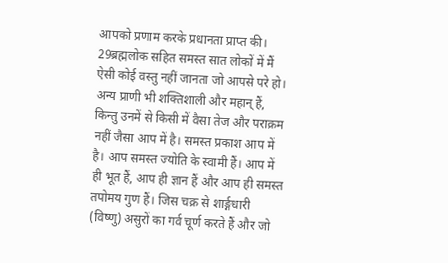आपको प्रणाम करके प्रधानता प्राप्त की।
29ब्रह्मलोक सहित समस्त सात लोकों में मैं ऐसी कोई वस्तु नहीं जानता जो आपसे परे हो। अन्य प्राणी भी शक्तिशाली और महान् हैं, किन्तु उनमें से किसी में वैसा तेज और पराक्रम नहीं जैसा आप में है। समस्त प्रकाश आप में है। आप समस्त ज्योति के स्वामी हैं। आप में ही भूत हैं, आप ही ज्ञान हैं और आप ही समस्त तपोमय गुण हैं। जिस चक्र से शार्ङ्गधारी (विष्णु) असुरों का गर्व चूर्ण करते हैं और जो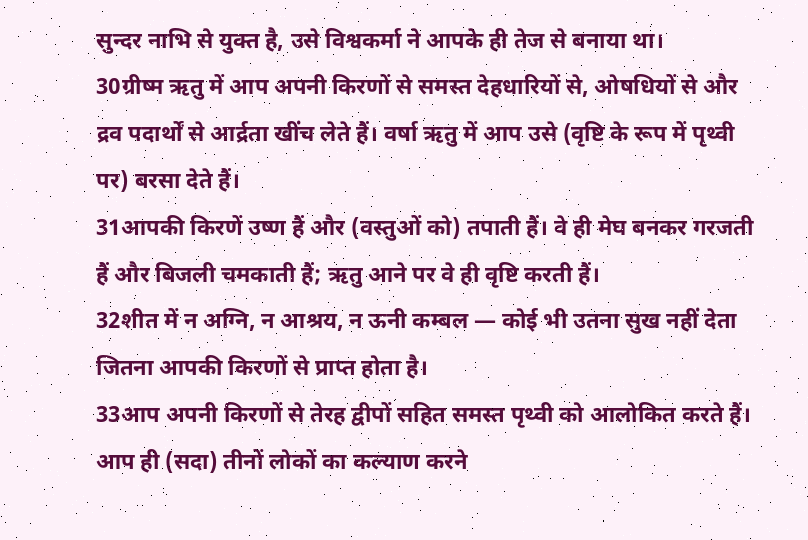सुन्दर नाभि से युक्त है, उसे विश्वकर्मा ने आपके ही तेज से बनाया था।
30ग्रीष्म ऋतु में आप अपनी किरणों से समस्त देहधारियों से, ओषधियों से और द्रव पदार्थों से आर्द्रता खींच लेते हैं। वर्षा ऋतु में आप उसे (वृष्टि के रूप में पृथ्वी पर) बरसा देते हैं।
31आपकी किरणें उष्ण हैं और (वस्तुओं को) तपाती हैं। वे ही मेघ बनकर गरजती हैं और बिजली चमकाती हैं; ऋतु आने पर वे ही वृष्टि करती हैं।
32शीत में न अग्नि, न आश्रय, न ऊनी कम्बल — कोई भी उतना सुख नहीं देता जितना आपकी किरणों से प्राप्त होता है।
33आप अपनी किरणों से तेरह द्वीपों सहित समस्त पृथ्वी को आलोकित करते हैं। आप ही (सदा) तीनों लोकों का कल्याण करने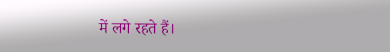में लगे रहते हैं।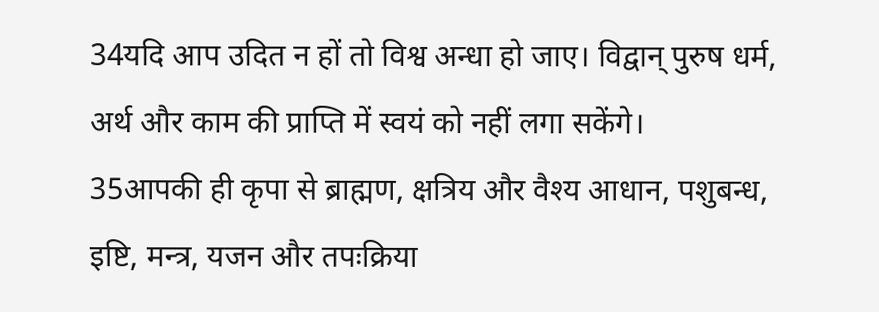34यदि आप उदित न हों तो विश्व अन्धा हो जाए। विद्वान् पुरुष धर्म, अर्थ और काम की प्राप्ति में स्वयं को नहीं लगा सकेंगे।
35आपकी ही कृपा से ब्राह्मण, क्षत्रिय और वैश्य आधान, पशुबन्ध, इष्टि, मन्त्र, यजन और तपःक्रिया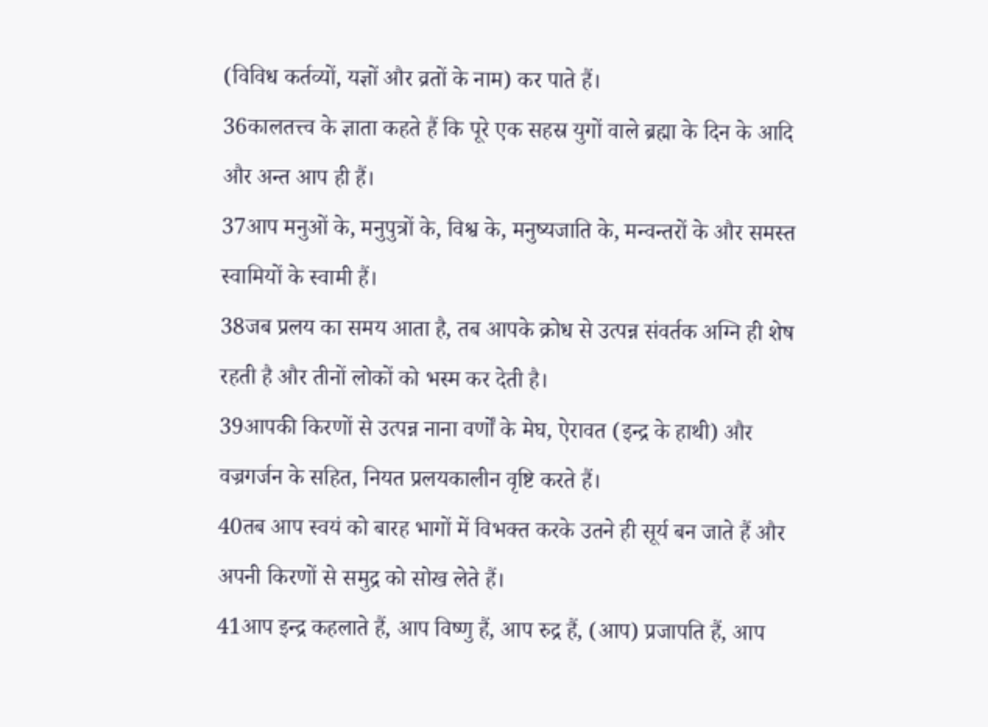(विविध कर्तव्यों, यज्ञों और व्रतों के नाम) कर पाते हैं।
36कालतत्त्व के ज्ञाता कहते हैं कि पूरे एक सहस्र युगों वाले ब्रह्मा के दिन के आदि और अन्त आप ही हैं।
37आप मनुओं के, मनुपुत्रों के, विश्व के, मनुष्यजाति के, मन्वन्तरों के और समस्त स्वामियों के स्वामी हैं।
38जब प्रलय का समय आता है, तब आपके क्रोध से उत्पन्न संवर्तक अग्नि ही शेष रहती है और तीनों लोकों को भस्म कर देती है।
39आपकी किरणों से उत्पन्न नाना वर्णों के मेघ, ऐरावत (इन्द्र के हाथी) और वज्रगर्जन के सहित, नियत प्रलयकालीन वृष्टि करते हैं।
40तब आप स्वयं को बारह भागों में विभक्त करके उतने ही सूर्य बन जाते हैं और अपनी किरणों से समुद्र को सोख लेते हैं।
41आप इन्द्र कहलाते हैं, आप विष्णु हैं, आप रुद्र हैं, (आप) प्रजापति हैं, आप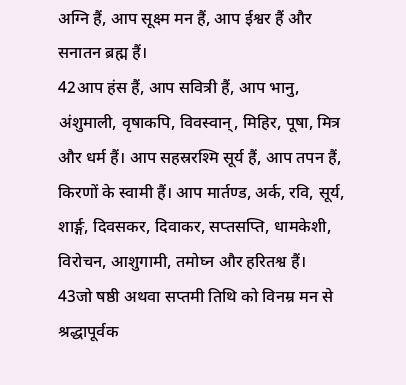अग्नि हैं, आप सूक्ष्म मन हैं, आप ईश्वर हैं और सनातन ब्रह्म हैं।
42आप हंस हैं, आप सवित्री हैं, आप भानु, अंशुमाली, वृषाकपि, विवस्वान्, मिहिर, पूषा, मित्र और धर्म हैं। आप सहस्ररश्मि सूर्य हैं, आप तपन हैं, किरणों के स्वामी हैं। आप मार्तण्ड, अर्क, रवि, सूर्य, शार्ङ्ग, दिवसकर, दिवाकर, सप्तसप्ति, धामकेशी, विरोचन, आशुगामी, तमोघ्न और हरितश्व हैं।
43जो षष्ठी अथवा सप्तमी तिथि को विनम्र मन से श्रद्धापूर्वक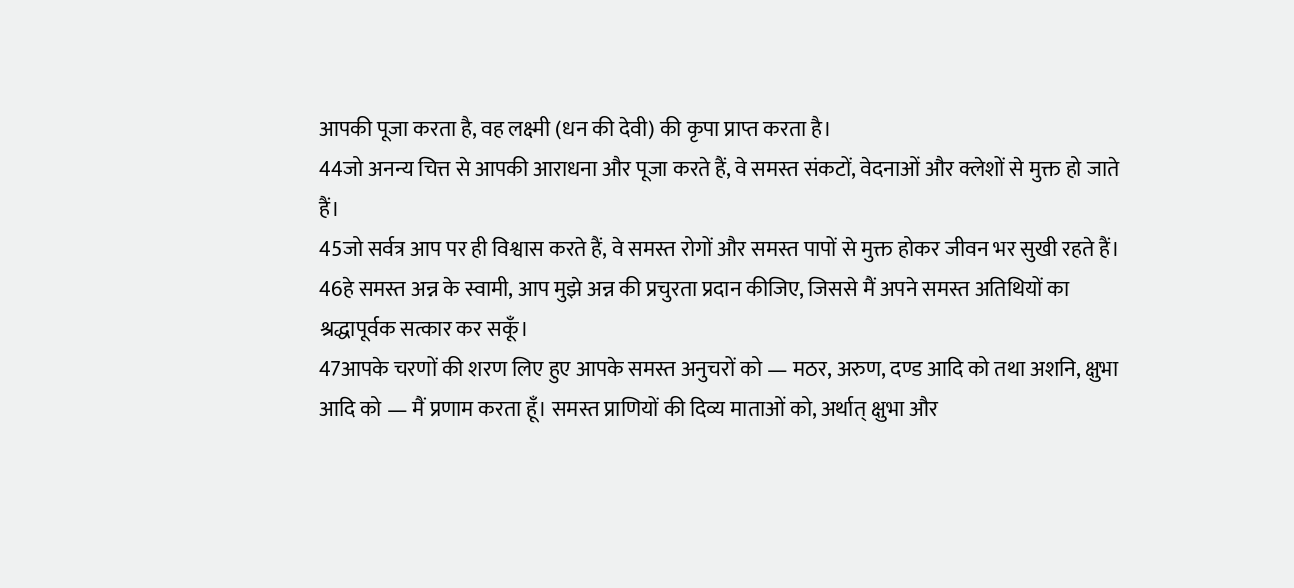आपकी पूजा करता है, वह लक्ष्मी (धन की देवी) की कृपा प्राप्त करता है।
44जो अनन्य चित्त से आपकी आराधना और पूजा करते हैं, वे समस्त संकटों, वेदनाओं और क्लेशों से मुक्त हो जाते हैं।
45जो सर्वत्र आप पर ही विश्वास करते हैं, वे समस्त रोगों और समस्त पापों से मुक्त होकर जीवन भर सुखी रहते हैं।
46हे समस्त अन्न के स्वामी, आप मुझे अन्न की प्रचुरता प्रदान कीजिए, जिससे मैं अपने समस्त अतिथियों का श्रद्धापूर्वक सत्कार कर सकूँ।
47आपके चरणों की शरण लिए हुए आपके समस्त अनुचरों को — मठर, अरुण, दण्ड आदि को तथा अशनि, क्षुभा आदि को — मैं प्रणाम करता हूँ। समस्त प्राणियों की दिव्य माताओं को, अर्थात् क्षुभा और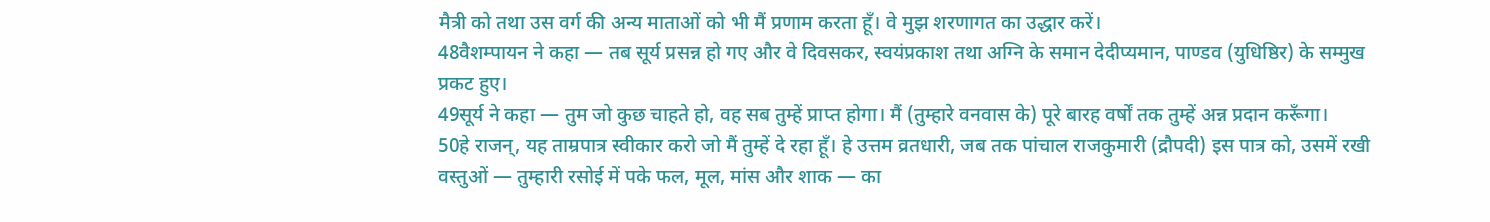मैत्री को तथा उस वर्ग की अन्य माताओं को भी मैं प्रणाम करता हूँ। वे मुझ शरणागत का उद्धार करें।
48वैशम्पायन ने कहा — तब सूर्य प्रसन्न हो गए और वे दिवसकर, स्वयंप्रकाश तथा अग्नि के समान देदीप्यमान, पाण्डव (युधिष्ठिर) के सम्मुख प्रकट हुए।
49सूर्य ने कहा — तुम जो कुछ चाहते हो, वह सब तुम्हें प्राप्त होगा। मैं (तुम्हारे वनवास के) पूरे बारह वर्षों तक तुम्हें अन्न प्रदान करूँगा।
50हे राजन्, यह ताम्रपात्र स्वीकार करो जो मैं तुम्हें दे रहा हूँ। हे उत्तम व्रतधारी, जब तक पांचाल राजकुमारी (द्रौपदी) इस पात्र को, उसमें रखी वस्तुओं — तुम्हारी रसोई में पके फल, मूल, मांस और शाक — का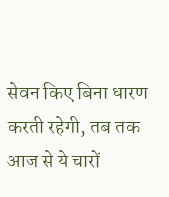सेवन किए बिना धारण करती रहेगी, तब तक आज से ये चारों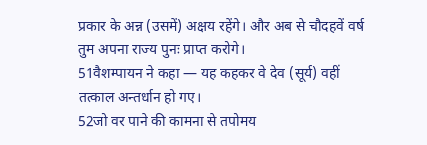प्रकार के अन्न (उसमें) अक्षय रहेंगे। और अब से चौदहवें वर्ष तुम अपना राज्य पुनः प्राप्त करोगे।
51वैशम्पायन ने कहा — यह कहकर वे देव (सूर्य) वहीं तत्काल अन्तर्धान हो गए।
52जो वर पाने की कामना से तपोमय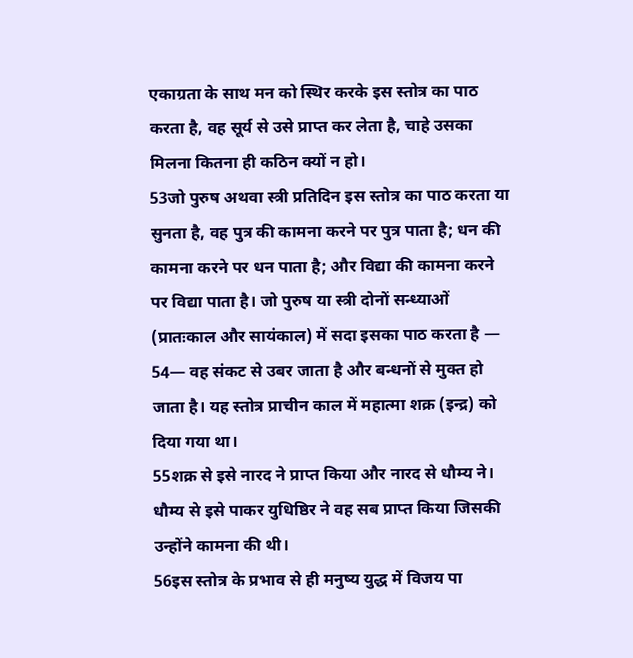एकाग्रता के साथ मन को स्थिर करके इस स्तोत्र का पाठ करता है, वह सूर्य से उसे प्राप्त कर लेता है, चाहे उसका मिलना कितना ही कठिन क्यों न हो।
53जो पुरुष अथवा स्त्री प्रतिदिन इस स्तोत्र का पाठ करता या सुनता है, वह पुत्र की कामना करने पर पुत्र पाता है; धन की कामना करने पर धन पाता है; और विद्या की कामना करने पर विद्या पाता है। जो पुरुष या स्त्री दोनों सन्ध्याओं (प्रातःकाल और सायंकाल) में सदा इसका पाठ करता है —
54— वह संकट से उबर जाता है और बन्धनों से मुक्त हो जाता है। यह स्तोत्र प्राचीन काल में महात्मा शक्र (इन्द्र) को दिया गया था।
55शक्र से इसे नारद ने प्राप्त किया और नारद से धौम्य ने। धौम्य से इसे पाकर युधिष्ठिर ने वह सब प्राप्त किया जिसकी उन्होंने कामना की थी।
56इस स्तोत्र के प्रभाव से ही मनुष्य युद्ध में विजय पा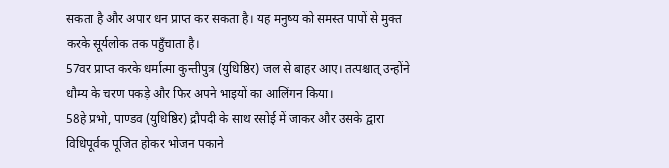सकता है और अपार धन प्राप्त कर सकता है। यह मनुष्य को समस्त पापों से मुक्त करके सूर्यलोक तक पहुँचाता है।
57वर प्राप्त करके धर्मात्मा कुन्तीपुत्र (युधिष्ठिर) जल से बाहर आए। तत्पश्चात् उन्होंने धौम्य के चरण पकड़े और फिर अपने भाइयों का आलिंगन किया।
58हे प्रभो, पाण्डव (युधिष्ठिर) द्रौपदी के साथ रसोई में जाकर और उसके द्वारा विधिपूर्वक पूजित होकर भोजन पकाने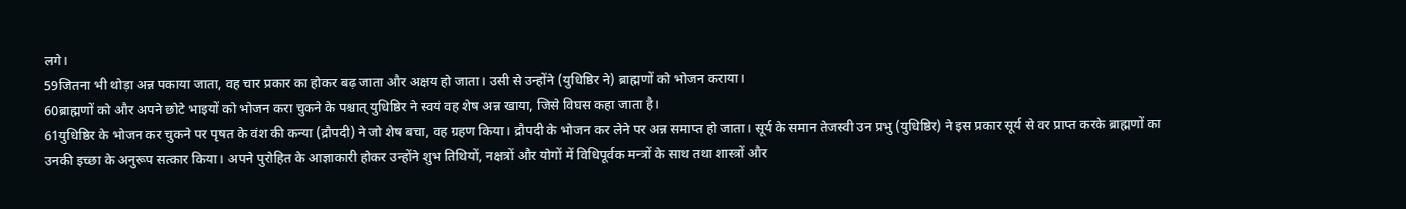लगे।
59जितना भी थोड़ा अन्न पकाया जाता, वह चार प्रकार का होकर बढ़ जाता और अक्षय हो जाता। उसी से उन्होंने (युधिष्ठिर ने) ब्राह्मणों को भोजन कराया।
60ब्राह्मणों को और अपने छोटे भाइयों को भोजन करा चुकने के पश्चात् युधिष्ठिर ने स्वयं वह शेष अन्न खाया, जिसे विघस कहा जाता है।
61युधिष्ठिर के भोजन कर चुकने पर पृषत के वंश की कन्या (द्रौपदी) ने जो शेष बचा, वह ग्रहण किया। द्रौपदी के भोजन कर लेने पर अन्न समाप्त हो जाता। सूर्य के समान तेजस्वी उन प्रभु (युधिष्ठिर) ने इस प्रकार सूर्य से वर प्राप्त करके ब्राह्मणों का उनकी इच्छा के अनुरूप सत्कार किया। अपने पुरोहित के आज्ञाकारी होकर उन्होंने शुभ तिथियों, नक्षत्रों और योगों में विधिपूर्वक मन्त्रों के साथ तथा शास्त्रों और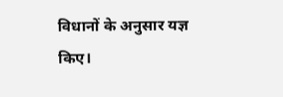विधानों के अनुसार यज्ञ किए।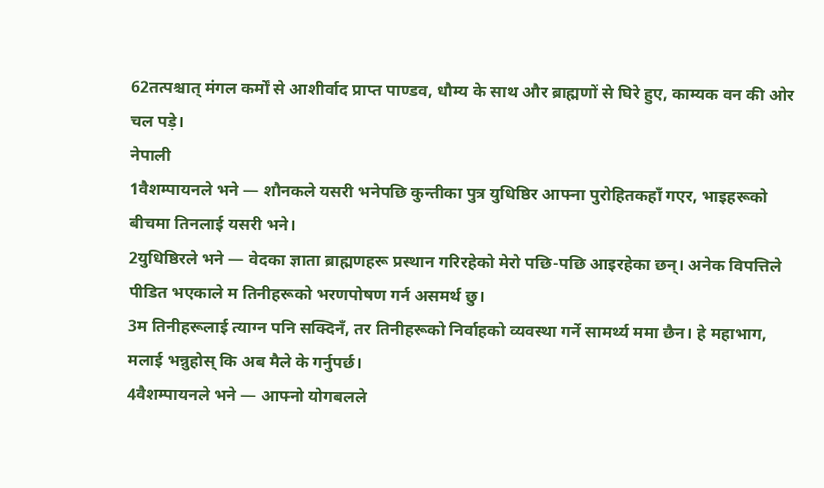62तत्पश्चात् मंगल कर्मों से आशीर्वाद प्राप्त पाण्डव, धौम्य के साथ और ब्राह्मणों से घिरे हुए, काम्यक वन की ओर चल पड़े।
नेपाली
1वैशम्पायनले भने — शौनकले यसरी भनेपछि कुन्तीका पुत्र युधिष्ठिर आफ्ना पुरोहितकहाँ गएर, भाइहरूको बीचमा तिनलाई यसरी भने।
2युधिष्ठिरले भने — वेदका ज्ञाता ब्राह्मणहरू प्रस्थान गरिरहेको मेरो पछि-पछि आइरहेका छन्। अनेक विपत्तिले पीडित भएकाले म तिनीहरूको भरणपोषण गर्न असमर्थ छु।
3म तिनीहरूलाई त्याग्न पनि सक्दिनँ, तर तिनीहरूको निर्वाहको व्यवस्था गर्ने सामर्थ्य ममा छैन। हे महाभाग, मलाई भन्नुहोस् कि अब मैले के गर्नुपर्छ।
4वैशम्पायनले भने — आफ्नो योगबलले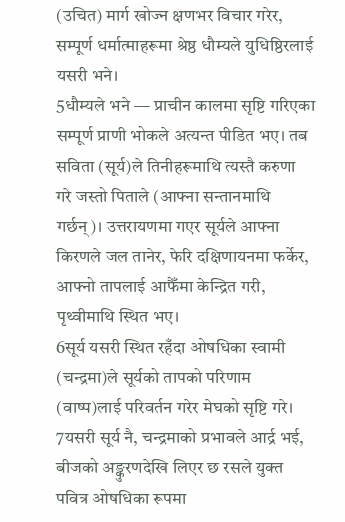(उचित) मार्ग खोज्न क्षणभर विचार गरेर, सम्पूर्ण धर्मात्माहरूमा श्रेष्ठ धौम्यले युधिष्ठिरलाई यसरी भने।
5धौम्यले भने — प्राचीन कालमा सृष्टि गरिएका सम्पूर्ण प्राणी भोकले अत्यन्त पीडित भए। तब सविता (सूर्य)ले तिनीहरूमाथि त्यस्तै करुणा गरे जस्तो पिताले (आफ्ना सन्तानमाथि गर्छन्)। उत्तरायणमा गएर सूर्यले आफ्ना किरणले जल तानेर, फेरि दक्षिणायनमा फर्केर, आफ्नो तापलाई आफैँमा केन्द्रित गरी, पृथ्वीमाथि स्थित भए।
6सूर्य यसरी स्थित रहँदा ओषधिका स्वामी (चन्द्रमा)ले सूर्यको तापको परिणाम (वाष्प)लाई परिवर्तन गरेर मेघको सृष्टि गरे।
7यसरी सूर्य नै, चन्द्रमाको प्रभावले आर्द्र भई, बीजको अङ्कुरणदेखि लिएर छ रसले युक्त पवित्र ओषधिका रूपमा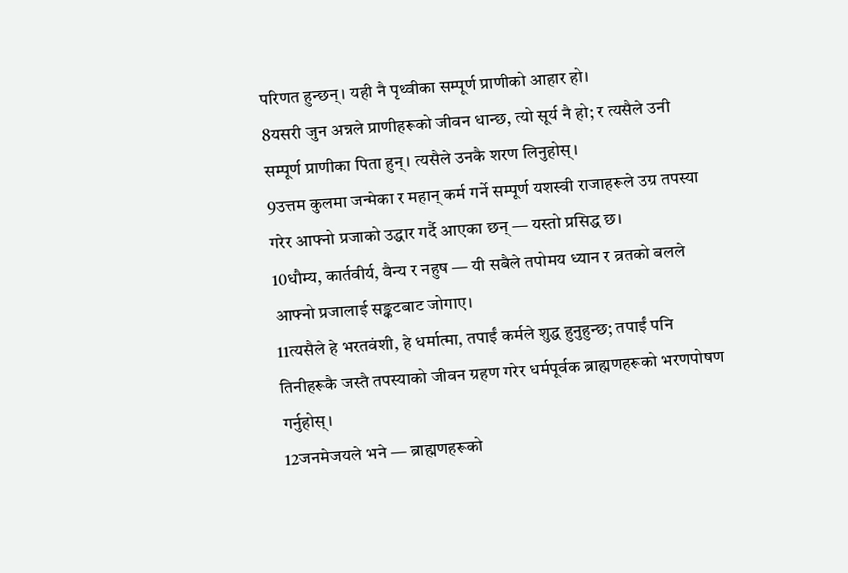परिणत हुन्छन्। यही नै पृथ्वीका सम्पूर्ण प्राणीको आहार हो।
8यसरी जुन अन्नले प्राणीहरूको जीवन धान्छ, त्यो सूर्य नै हो; र त्यसैले उनी सम्पूर्ण प्राणीका पिता हुन्। त्यसैले उनकै शरण लिनुहोस्।
9उत्तम कुलमा जन्मेका र महान् कर्म गर्ने सम्पूर्ण यशस्वी राजाहरूले उग्र तपस्या गरेर आफ्नो प्रजाको उद्धार गर्दै आएका छन् — यस्तो प्रसिद्ध छ।
10धौम्य, कार्तवीर्य, वैन्य र नहुष — यी सबैले तपोमय ध्यान र व्रतको बलले आफ्नो प्रजालाई सङ्कटबाट जोगाए।
11त्यसैले हे भरतवंशी, हे धर्मात्मा, तपाईं कर्मले शुद्ध हुनुहुन्छ; तपाईं पनि तिनीहरूकै जस्तै तपस्याको जीवन ग्रहण गरेर धर्मपूर्वक ब्राह्मणहरूको भरणपोषण गर्नुहोस्।
12जनमेजयले भने — ब्राह्मणहरूको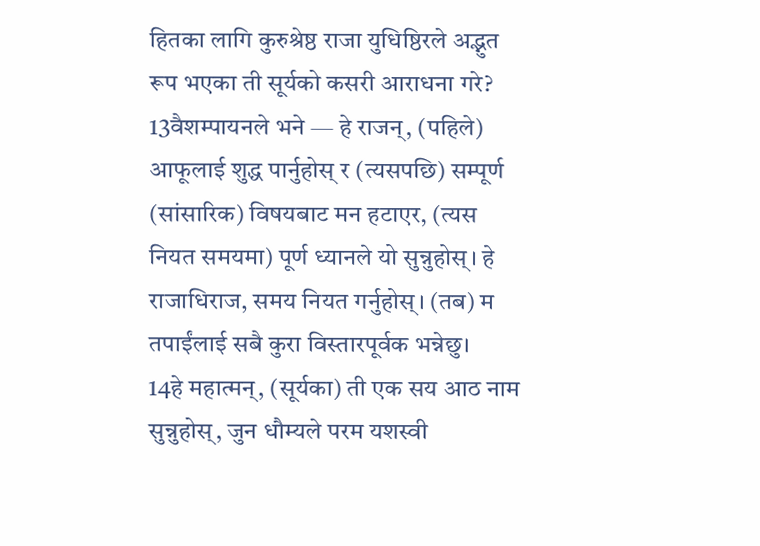हितका लागि कुरुश्रेष्ठ राजा युधिष्ठिरले अद्भुत रूप भएका ती सूर्यको कसरी आराधना गरे?
13वैशम्पायनले भने — हे राजन्, (पहिले) आफूलाई शुद्ध पार्नुहोस् र (त्यसपछि) सम्पूर्ण (सांसारिक) विषयबाट मन हटाएर, (त्यस नियत समयमा) पूर्ण ध्यानले यो सुन्नुहोस्। हे राजाधिराज, समय नियत गर्नुहोस्। (तब) म तपाईंलाई सबै कुरा विस्तारपूर्वक भन्नेछु।
14हे महात्मन्, (सूर्यका) ती एक सय आठ नाम सुन्नुहोस्, जुन धौम्यले परम यशस्वी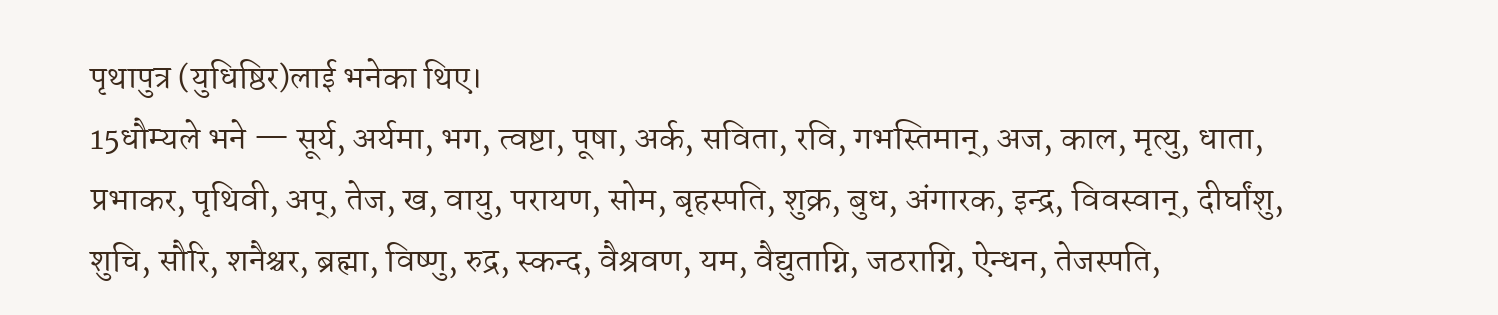पृथापुत्र (युधिष्ठिर)लाई भनेका थिए।
15धौम्यले भने — सूर्य, अर्यमा, भग, त्वष्टा, पूषा, अर्क, सविता, रवि, गभस्तिमान्, अज, काल, मृत्यु, धाता, प्रभाकर, पृथिवी, अप्, तेज, ख, वायु, परायण, सोम, बृहस्पति, शुक्र, बुध, अंगारक, इन्द्र, विवस्वान्, दीर्घांशु, शुचि, सौरि, शनैश्चर, ब्रह्मा, विष्णु, रुद्र, स्कन्द, वैश्रवण, यम, वैद्युताग्नि, जठराग्नि, ऐन्धन, तेजस्पति,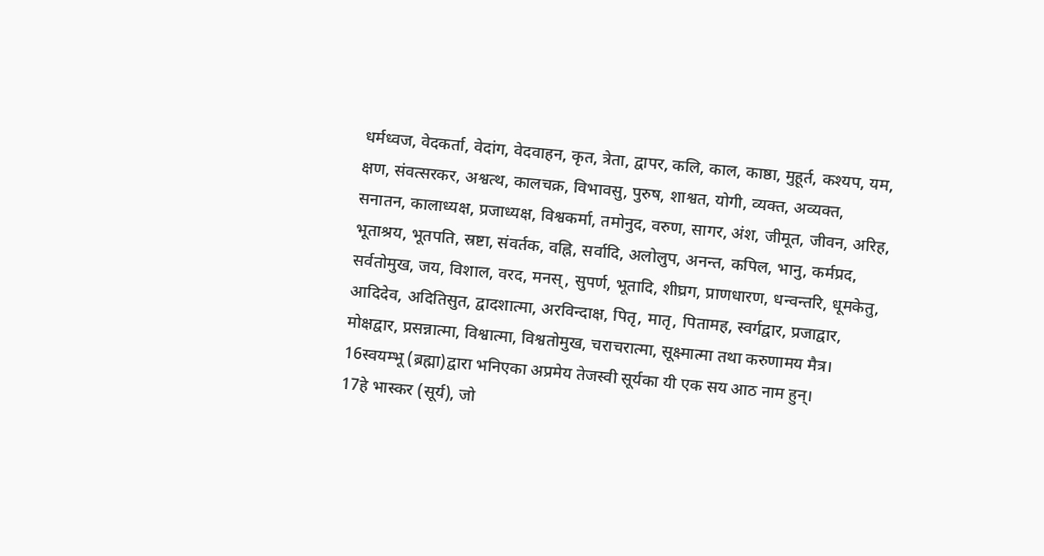धर्मध्वज, वेदकर्ता, वेदांग, वेदवाहन, कृत, त्रेता, द्वापर, कलि, काल, काष्ठा, मुहूर्त, कश्यप, यम, क्षण, संवत्सरकर, अश्वत्थ, कालचक्र, विभावसु, पुरुष, शाश्वत, योगी, व्यक्त, अव्यक्त, सनातन, कालाध्यक्ष, प्रजाध्यक्ष, विश्वकर्मा, तमोनुद, वरुण, सागर, अंश, जीमूत, जीवन, अरिह, भूताश्रय, भूतपति, स्रष्टा, संवर्तक, वह्नि, सर्वादि, अलोलुप, अनन्त, कपिल, भानु, कर्मप्रद, सर्वतोमुख, जय, विशाल, वरद, मनस्, सुपर्ण, भूतादि, शीघ्रग, प्राणधारण, धन्वन्तरि, धूमकेतु, आदिदेव, अदितिसुत, द्वादशात्मा, अरविन्दाक्ष, पितृ, मातृ, पितामह, स्वर्गद्वार, प्रजाद्वार, मोक्षद्वार, प्रसन्नात्मा, विश्वात्मा, विश्वतोमुख, चराचरात्मा, सूक्ष्मात्मा तथा करुणामय मैत्र।
16स्वयम्भू (ब्रह्मा)द्वारा भनिएका अप्रमेय तेजस्वी सूर्यका यी एक सय आठ नाम हुन्।
17हे भास्कर (सूर्य), जो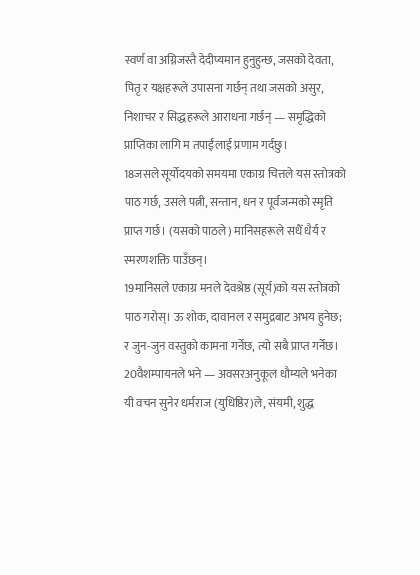स्वर्ण वा अग्निजस्तै देदीप्यमान हुनुहुन्छ, जसको देवता, पितृ र यक्षहरूले उपासना गर्छन् तथा जसको असुर, निशाचर र सिद्धहरूले आराधना गर्छन् — समृद्धिको प्राप्तिका लागि म तपाईंलाई प्रणाम गर्दछु।
18जसले सूर्योदयको समयमा एकाग्र चित्तले यस स्तोत्रको पाठ गर्छ, उसले पत्नी, सन्तान, धन र पूर्वजन्मको स्मृति प्राप्त गर्छ। (यसको पाठले) मानिसहरूले सधैँ धैर्य र स्मरणशक्ति पाउँछन्।
19मानिसले एकाग्र मनले देवश्रेष्ठ (सूर्य)को यस स्तोत्रको पाठ गरोस्। ऊ शोक, दावानल र समुद्रबाट अभय हुनेछ; र जुन-जुन वस्तुको कामना गर्नेछ, त्यो सबै प्राप्त गर्नेछ।
20वैशम्पायनले भने — अवसरअनुकूल धौम्यले भनेका यी वचन सुनेर धर्मराज (युधिष्ठिर)ले, संयमी, शुद्ध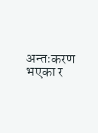अन्तःकरण भएका र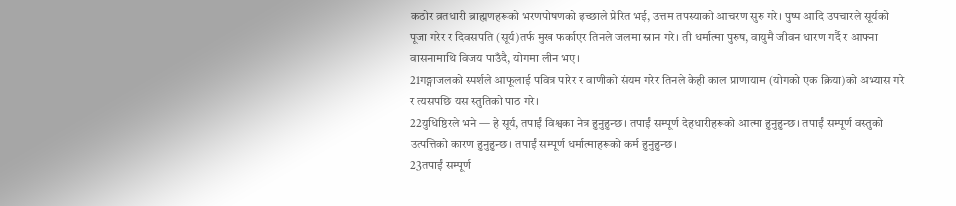कठोर व्रतधारी ब्राह्मणहरूको भरणपोषणको इच्छाले प्रेरित भई, उत्तम तपस्याको आचरण सुरु गरे। पुष्प आदि उपचारले सूर्यको पूजा गरेर र दिवसपति (सूर्य)तर्फ मुख फर्काएर तिनले जलमा स्नान गरे। ती धर्मात्मा पुरुष, वायुमै जीवन धारण गर्दै र आफ्ना वासनामाथि विजय पाउँदै, योगमा लीन भए।
21गङ्गाजलको स्पर्शले आफूलाई पवित्र पारेर र वाणीको संयम गरेर तिनले केही काल प्राणायाम (योगको एक क्रिया)को अभ्यास गरे र त्यसपछि यस स्तुतिको पाठ गरे।
22युधिष्ठिरले भने — हे सूर्य, तपाईं विश्वका नेत्र हुनुहुन्छ। तपाईं सम्पूर्ण देहधारीहरूको आत्मा हुनुहुन्छ। तपाईं सम्पूर्ण वस्तुको उत्पत्तिको कारण हुनुहुन्छ। तपाईं सम्पूर्ण धर्मात्माहरूको कर्म हुनुहुन्छ।
23तपाईं सम्पूर्ण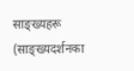साङ्ख्यहरू (साङ्ख्यदर्शनका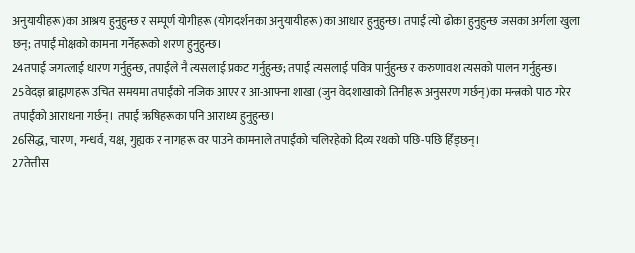अनुयायीहरू)का आश्रय हुनुहुन्छ र सम्पूर्ण योगीहरू (योगदर्शनका अनुयायीहरू)का आधार हुनुहुन्छ। तपाईं त्यो ढोका हुनुहुन्छ जसका अर्गला खुला छन्; तपाईं मोक्षको कामना गर्नेहरूको शरण हुनुहुन्छ।
24तपाईं जगत्लाई धारण गर्नुहुन्छ, तपाईंले नै त्यसलाई प्रकट गर्नुहुन्छ; तपाईं त्यसलाई पवित्र पार्नुहुन्छ र करुणावश त्यसको पालन गर्नुहुन्छ।
25वेदज्ञ ब्राह्मणहरू उचित समयमा तपाईंको नजिक आएर र आ-आफ्ना शाखा (जुन वेदशाखाको तिनीहरू अनुसरण गर्छन्)का मन्त्रको पाठ गरेर तपाईंको आराधना गर्छन्। तपाईं ऋषिहरूका पनि आराध्य हुनुहुन्छ।
26सिद्ध, चारण, गन्धर्व, यक्ष, गुह्यक र नागहरू वर पाउने कामनाले तपाईंको चलिरहेको दिव्य रथको पछि-पछि हिँड्छन्।
27तेत्तीस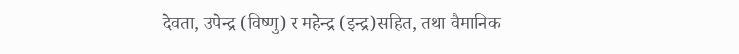देवता, उपेन्द्र (विष्णु) र महेन्द्र (इन्द्र)सहित, तथा वैमानिक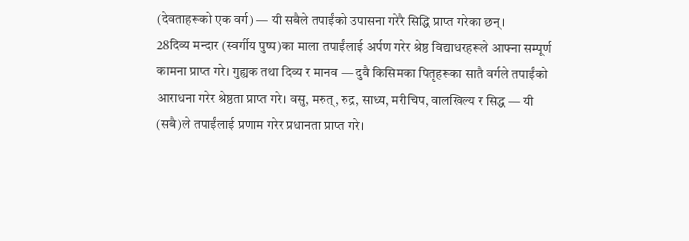(देवताहरूको एक वर्ग) — यी सबैले तपाईंको उपासना गरेरै सिद्धि प्राप्त गरेका छन्।
28दिव्य मन्दार (स्वर्गीय पुष्प)का माला तपाईंलाई अर्पण गरेर श्रेष्ठ विद्याधरहरूले आफ्ना सम्पूर्ण कामना प्राप्त गरे। गुह्यक तथा दिव्य र मानव — दुवै किसिमका पितृहरूका सातै वर्गले तपाईंको आराधना गरेर श्रेष्ठता प्राप्त गरे। वसु, मरुत्, रुद्र, साध्य, मरीचिप, वालखिल्य र सिद्ध — यी (सबै)ले तपाईंलाई प्रणाम गरेर प्रधानता प्राप्त गरे।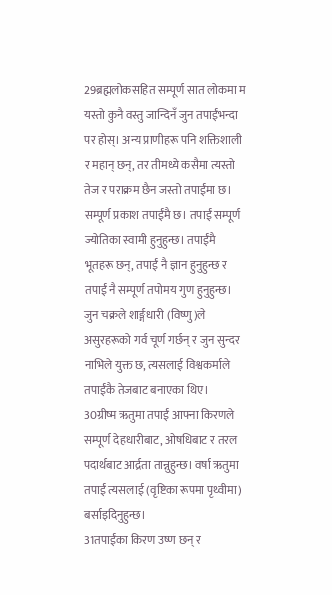29ब्रह्मलोकसहित सम्पूर्ण सात लोकमा म यस्तो कुनै वस्तु जान्दिनँ जुन तपाईंभन्दा पर होस्। अन्य प्राणीहरू पनि शक्तिशाली र महान् छन्, तर तीमध्ये कसैमा त्यस्तो तेज र पराक्रम छैन जस्तो तपाईंमा छ। सम्पूर्ण प्रकाश तपाईंमै छ। तपाईं सम्पूर्ण ज्योतिका स्वामी हुनुहुन्छ। तपाईंमै भूतहरू छन्, तपाईं नै ज्ञान हुनुहुन्छ र तपाईं नै सम्पूर्ण तपोमय गुण हुनुहुन्छ। जुन चक्रले शार्ङ्गधारी (विष्णु)ले असुरहरूको गर्व चूर्ण गर्छन् र जुन सुन्दर नाभिले युक्त छ, त्यसलाई विश्वकर्माले तपाईंकै तेजबाट बनाएका थिए।
30ग्रीष्म ऋतुमा तपाईं आफ्ना किरणले सम्पूर्ण देहधारीबाट, ओषधिबाट र तरल पदार्थबाट आर्द्रता तान्नुहुन्छ। वर्षा ऋतुमा तपाईं त्यसलाई (वृष्टिका रूपमा पृथ्वीमा) बर्साइदिनुहुन्छ।
31तपाईंका किरण उष्ण छन् र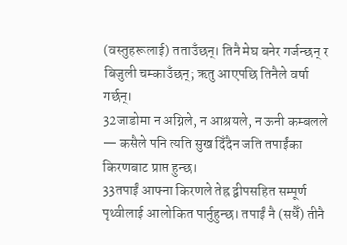(वस्तुहरूलाई) तताउँछन्। तिनै मेघ बनेर गर्जन्छन् र बिजुली चम्काउँछन्; ऋतु आएपछि तिनैले वर्षा गर्छन्।
32जाडोमा न अग्निले, न आश्रयले, न ऊनी कम्बलले — कसैले पनि त्यति सुख दिँदैन जति तपाईंका किरणबाट प्राप्त हुन्छ।
33तपाईं आफ्ना किरणले तेह्र द्वीपसहित सम्पूर्ण पृथ्वीलाई आलोकित पार्नुहुन्छ। तपाईं नै (सधैँ) तीनै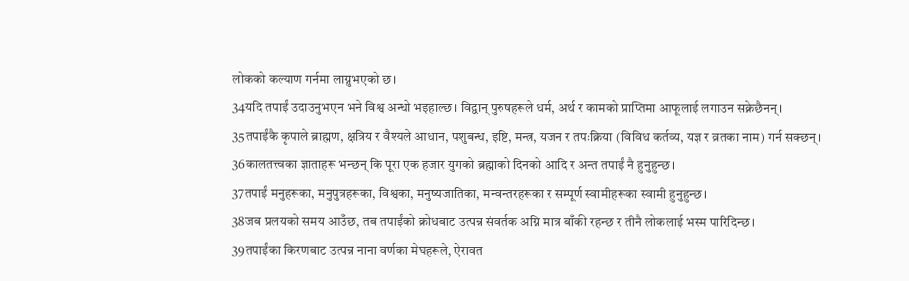लोकको कल्याण गर्नमा लाग्नुभएको छ।
34यदि तपाईं उदाउनुभएन भने विश्व अन्धो भइहाल्छ। विद्वान् पुरुषहरूले धर्म, अर्थ र कामको प्राप्तिमा आफूलाई लगाउन सक्नेछैनन्।
35तपाईंकै कृपाले ब्राह्मण, क्षत्रिय र वैश्यले आधान, पशुबन्ध, इष्टि, मन्त्र, यजन र तपःक्रिया (विविध कर्तव्य, यज्ञ र व्रतका नाम) गर्न सक्छन्।
36कालतत्त्वका ज्ञाताहरू भन्छन् कि पूरा एक हजार युगको ब्रह्माको दिनको आदि र अन्त तपाईं नै हुनुहुन्छ।
37तपाईं मनुहरूका, मनुपुत्रहरूका, विश्वका, मनुष्यजातिका, मन्वन्तरहरूका र सम्पूर्ण स्वामीहरूका स्वामी हुनुहुन्छ।
38जब प्रलयको समय आउँछ, तब तपाईंको क्रोधबाट उत्पन्न संवर्तक अग्नि मात्र बाँकी रहन्छ र तीनै लोकलाई भस्म पारिदिन्छ।
39तपाईंका किरणबाट उत्पन्न नाना वर्णका मेघहरूले, ऐरावत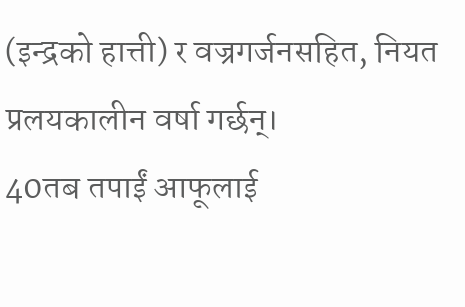(इन्द्रको हात्ती) र वज्रगर्जनसहित, नियत प्रलयकालीन वर्षा गर्छन्।
40तब तपाईं आफूलाई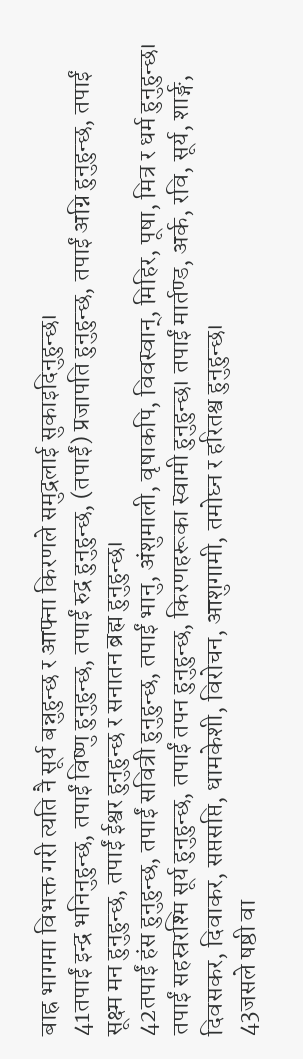बाह्र भागमा विभक्त गरी त्यति नै सूर्य बन्नुहुन्छ र आफ्ना किरणले समुद्रलाई सुकाइदिनुहुन्छ।
41तपाईं इन्द्र भनिनुहुन्छ, तपाईं विष्णु हुनुहुन्छ, तपाईं रुद्र हुनुहुन्छ, (तपाईं) प्रजापति हुनुहुन्छ, तपाईं अग्नि हुनुहुन्छ, तपाईं सूक्ष्म मन हुनुहुन्छ, तपाईं ईश्वर हुनुहुन्छ र सनातन ब्रह्म हुनुहुन्छ।
42तपाईं हंस हुनुहुन्छ, तपाईं सवित्री हुनुहुन्छ, तपाईं भानु, अंशुमाली, वृषाकपि, विवस्वान्, मिहिर, पूषा, मित्र र धर्म हुनुहुन्छ। तपाईं सहस्ररश्मि सूर्य हुनुहुन्छ, तपाईं तपन हुनुहुन्छ, किरणहरूका स्वामी हुनुहुन्छ। तपाईं मार्तण्ड, अर्क, रवि, सूर्य, शार्ङ्ग, दिवसकर, दिवाकर, सप्तसप्ति, धामकेशी, विरोचन, आशुगामी, तमोघ्न र हरितश्व हुनुहुन्छ।
43जसले षष्ठी वा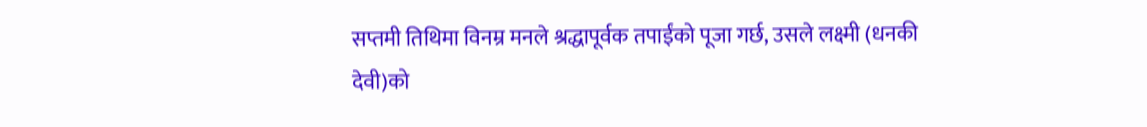सप्तमी तिथिमा विनम्र मनले श्रद्धापूर्वक तपाईंको पूजा गर्छ, उसले लक्ष्मी (धनकी देवी)को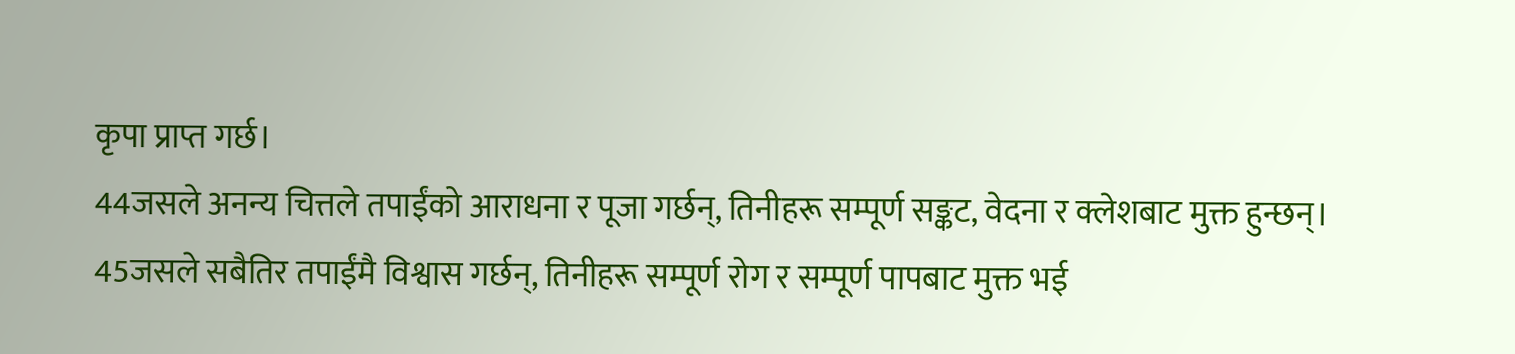कृपा प्राप्त गर्छ।
44जसले अनन्य चित्तले तपाईंको आराधना र पूजा गर्छन्, तिनीहरू सम्पूर्ण सङ्कट, वेदना र क्लेशबाट मुक्त हुन्छन्।
45जसले सबैतिर तपाईंमै विश्वास गर्छन्, तिनीहरू सम्पूर्ण रोग र सम्पूर्ण पापबाट मुक्त भई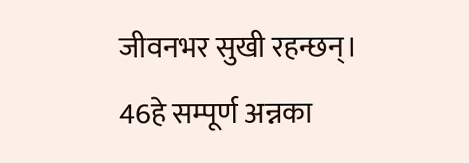जीवनभर सुखी रहन्छन्।
46हे सम्पूर्ण अन्नका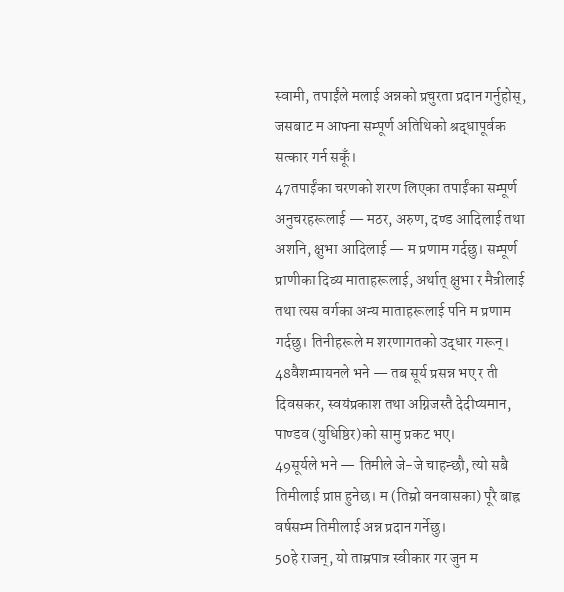स्वामी, तपाईंले मलाई अन्नको प्रचुरता प्रदान गर्नुहोस्, जसबाट म आफ्ना सम्पूर्ण अतिथिको श्रद्धापूर्वक सत्कार गर्न सकूँ।
47तपाईंका चरणको शरण लिएका तपाईंका सम्पूर्ण अनुचरहरूलाई — मठर, अरुण, दण्ड आदिलाई तथा अशनि, क्षुभा आदिलाई — म प्रणाम गर्दछु। सम्पूर्ण प्राणीका दिव्य माताहरूलाई, अर्थात् क्षुभा र मैत्रीलाई तथा त्यस वर्गका अन्य माताहरूलाई पनि म प्रणाम गर्दछु। तिनीहरूले म शरणागतको उद्धार गरून्।
48वैशम्पायनले भने — तब सूर्य प्रसन्न भए र ती दिवसकर, स्वयंप्रकाश तथा अग्निजस्तै देदीप्यमान, पाण्डव (युधिष्ठिर)को सामु प्रकट भए।
49सूर्यले भने — तिमीले जे-जे चाहन्छौ, त्यो सबै तिमीलाई प्राप्त हुनेछ। म (तिम्रो वनवासका) पूरै बाह्र वर्षसम्म तिमीलाई अन्न प्रदान गर्नेछु।
50हे राजन्, यो ताम्रपात्र स्वीकार गर जुन म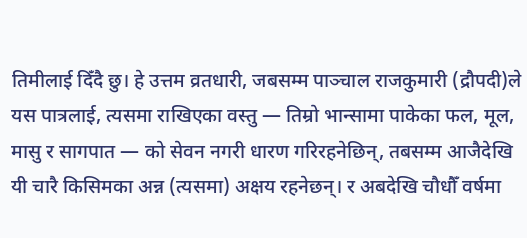तिमीलाई दिँदै छु। हे उत्तम व्रतधारी, जबसम्म पाञ्चाल राजकुमारी (द्रौपदी)ले यस पात्रलाई, त्यसमा राखिएका वस्तु — तिम्रो भान्सामा पाकेका फल, मूल, मासु र सागपात — को सेवन नगरी धारण गरिरहनेछिन्, तबसम्म आजैदेखि यी चारै किसिमका अन्न (त्यसमा) अक्षय रहनेछन्। र अबदेखि चौधौँ वर्षमा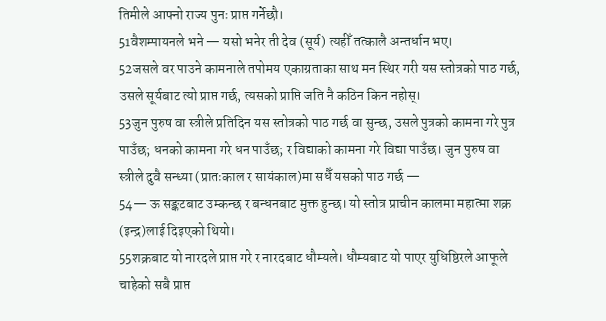तिमीले आफ्नो राज्य पुनः प्राप्त गर्नेछौ।
51वैशम्पायनले भने — यसो भनेर ती देव (सूर्य) त्यहीँ तत्कालै अन्तर्धान भए।
52जसले वर पाउने कामनाले तपोमय एकाग्रताका साथ मन स्थिर गरी यस स्तोत्रको पाठ गर्छ, उसले सूर्यबाट त्यो प्राप्त गर्छ, त्यसको प्राप्ति जति नै कठिन किन नहोस्।
53जुन पुरुष वा स्त्रीले प्रतिदिन यस स्तोत्रको पाठ गर्छ वा सुन्छ, उसले पुत्रको कामना गरे पुत्र पाउँछ; धनको कामना गरे धन पाउँछ; र विद्याको कामना गरे विद्या पाउँछ। जुन पुरुष वा स्त्रीले दुवै सन्ध्या (प्रातःकाल र सायंकाल)मा सधैँ यसको पाठ गर्छ —
54— ऊ सङ्कटबाट उम्कन्छ र बन्धनबाट मुक्त हुन्छ। यो स्तोत्र प्राचीन कालमा महात्मा शक्र (इन्द्र)लाई दिइएको थियो।
55शक्रबाट यो नारदले प्राप्त गरे र नारदबाट धौम्यले। धौम्यबाट यो पाएर युधिष्ठिरले आफूले चाहेको सबै प्राप्त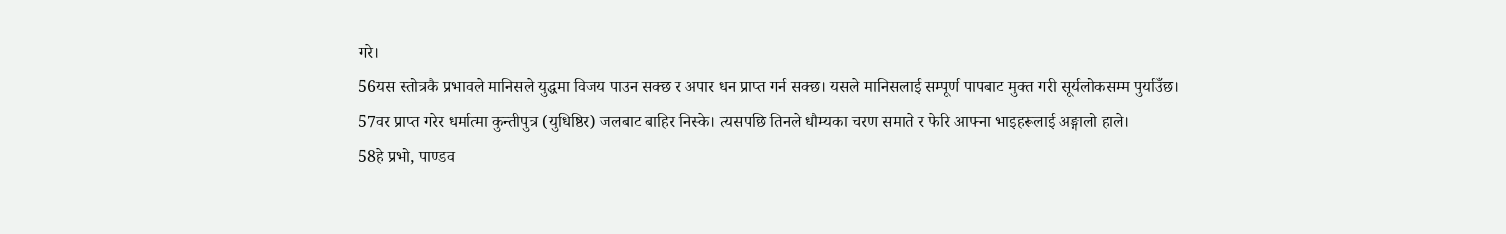गरे।
56यस स्तोत्रकै प्रभावले मानिसले युद्धमा विजय पाउन सक्छ र अपार धन प्राप्त गर्न सक्छ। यसले मानिसलाई सम्पूर्ण पापबाट मुक्त गरी सूर्यलोकसम्म पुर्याउँछ।
57वर प्राप्त गरेर धर्मात्मा कुन्तीपुत्र (युधिष्ठिर) जलबाट बाहिर निस्के। त्यसपछि तिनले धौम्यका चरण समाते र फेरि आफ्ना भाइहरूलाई अङ्गालो हाले।
58हे प्रभो, पाण्डव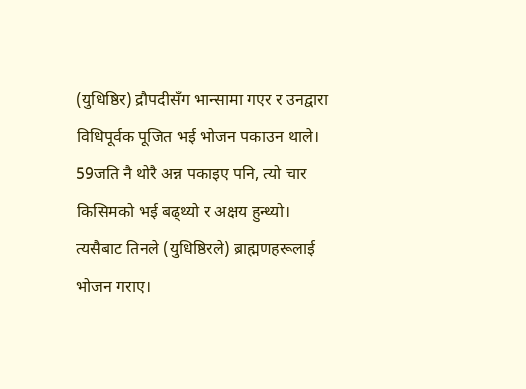(युधिष्ठिर) द्रौपदीसँग भान्सामा गएर र उनद्वारा विधिपूर्वक पूजित भई भोजन पकाउन थाले।
59जति नै थोरै अन्न पकाइए पनि, त्यो चार किसिमको भई बढ्थ्यो र अक्षय हुन्थ्यो। त्यसैबाट तिनले (युधिष्ठिरले) ब्राह्मणहरूलाई भोजन गराए।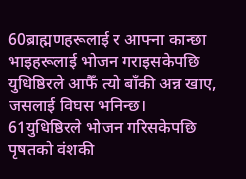60ब्राह्मणहरूलाई र आफ्ना कान्छा भाइहरूलाई भोजन गराइसकेपछि युधिष्ठिरले आफैँ त्यो बाँकी अन्न खाए, जसलाई विघस भनिन्छ।
61युधिष्ठिरले भोजन गरिसकेपछि पृषतको वंशकी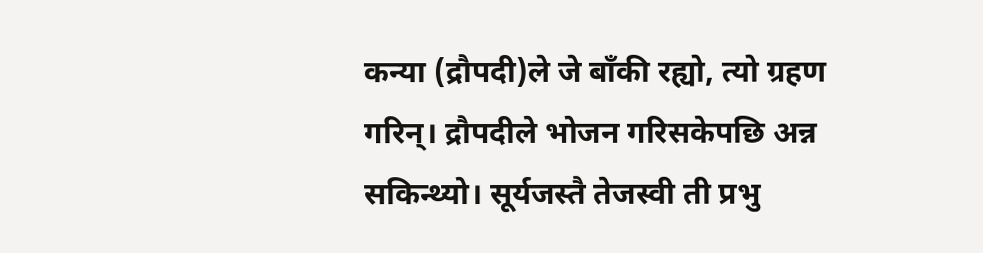कन्या (द्रौपदी)ले जे बाँकी रह्यो, त्यो ग्रहण गरिन्। द्रौपदीले भोजन गरिसकेपछि अन्न सकिन्थ्यो। सूर्यजस्तै तेजस्वी ती प्रभु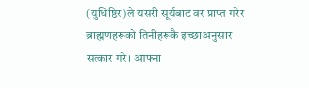(युधिष्ठिर)ले यसरी सूर्यबाट वर प्राप्त गरेर ब्राह्मणहरूको तिनीहरूकै इच्छाअनुसार सत्कार गरे। आफ्ना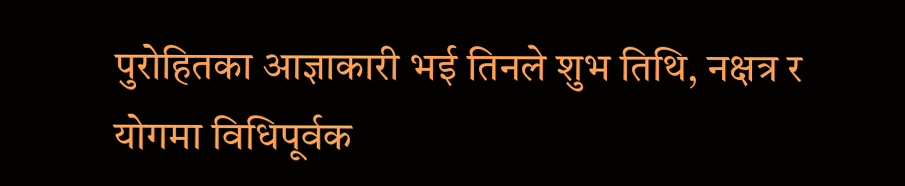पुरोहितका आज्ञाकारी भई तिनले शुभ तिथि, नक्षत्र र योगमा विधिपूर्वक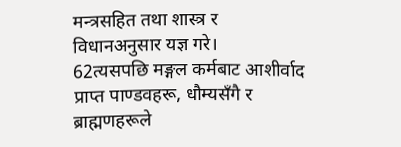मन्त्रसहित तथा शास्त्र र विधानअनुसार यज्ञ गरे।
62त्यसपछि मङ्गल कर्मबाट आशीर्वाद प्राप्त पाण्डवहरू, धौम्यसँगै र ब्राह्मणहरूले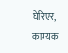घेरिएर, काम्यक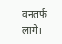वनतर्फ लागे।